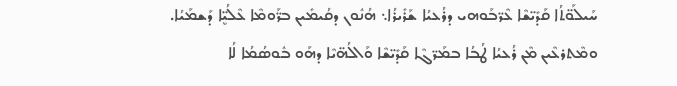ܚܰܝܠܰܘ̈ܬܳܐ ܩܰܕܺܝ̈ܫܶܐ ܥܶܪ̈ܒܰܘܗܝ ܕܪܳܥܝܳܐ ܫܰܪܺܝܪܳܐ܆ ܗܳܢܽܘܢ ܕܩܳܝܡܺܝܢ ܒܪ̈ܰܘܡܶܐ ܥܶܠܳܝܷ̈ܐ ܕܰܫܡܰܝܳܐ. ܘܡܶܬܪܥܶܝܢ ܡܶܢ ܪܳܥܝܳܐ ܛܳܒܳܐ ܒܡܰܪ̈ܓܶܐ ܩܰܕܺܝ̈ܫܶܐ ܘܰܐܠܳܗ̈ܝܶܐ ܕܗܰܘ ܒܽܘܣܳܡܳܐ ܠܳܐ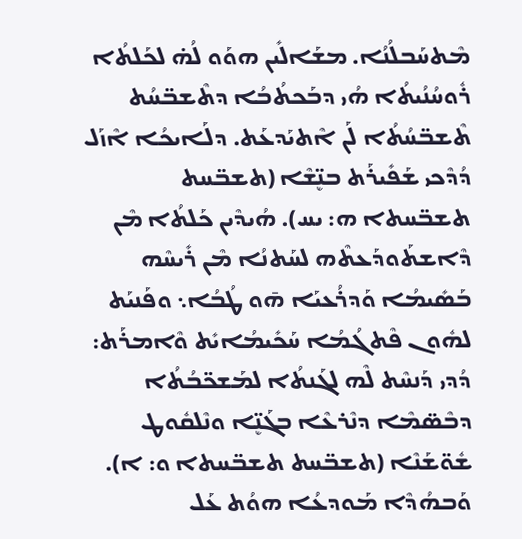ܡܶܬܚܰܒܠܳܢܳܐ. ܡܫܰܐܠܺܝܢ ܗܘܰܘ ܠܳܗ̇ ܠܟܰܠܬܳܐ ܪܽܘܚܳܢܳܝܬܳܐ ܗܳܝ ܕܒܰܟܬܳܒܳܐ ܕܬܶܫܒ̈ܚܳܬ ܬܶܫܒ̈ܚܳܬܳܐ ܠܰܢ ܐܶܬܝܰܕܥܰܬ. ܕܠܰܐܝܟܳܐ ܐܶܙܰܠ ܕܳܕܶܟܝ ܫܰܦܺܝܪܰܬ ܒܢܷ̈ܫܶܐ (ܬܫܒ̈ܚܬ ܬܫܒ̈ܚܬܐ ܗ: ܝܚ). ܗܳܝܕܶܝܢ ܟܰܠܬܳܐ ܡܶܢ ܕܶܐܫܬܰܘܕܰܥܬܶܗ ܠܚܰܬܢܳܐ ܡܶܢ ܪܺܝܚܶܗ ܒܰܣܺܝܡܳܐ ܘܰܕܪܳܥܝܰܐ ܗ̄ܘ ܛܳܒܳܐ܆ ܘܦܰܢܝܰܬ ܠܗܽܘܢ ܦܶܬܓܳܡܳܐ ܚܰܟܺܝܡܳܐܝܺܬ ܘܶܐܡܪܰܬ: ܕܳܕܝ ܕܰܢܚܶܬ ܠܶܗ ܠܓܰܢܬܳܐ ܠܡܰܫܟ̈ܒܳܬܳܐ ܕܒܶܣ̈ܡܶܐ ܕܢܶܪܥܶܐ ܒܓܰܢܷ̈ܐ ܘܢܶܠܩܽܘܛ ܫܽܘ̈ܫܰܢܶܐ (ܬܫܒ̈ܚܬ ܬܫܒ̈ܚܬܐ ܘ: ܐ). ܘܰܒܗܳܕܶܐ ܡܰܘܕܥܳܐ ܗܘܳܬ ܥܰܠ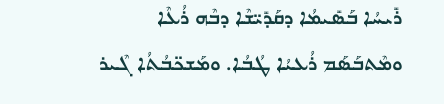ܪܺܝܚܳܐ ܒܰܣܺܝܡܳܐ ܕܩܰܕܺܝ̈ܫܶܐ ܕܒܶܗ ܪܳܥܶܐ ܘܡܶܬܒܰܣܰܡ ܪܳܥܝܳܐ ܛܳܒܳܐ. ܘܡܰܫܟ̈ܒܳܬܳܐ ܓܶܝܪ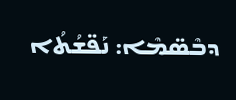ܕܒܶܣ̈ܡܶܐ: ܢܰܦ̈ܫܳܬܳܐ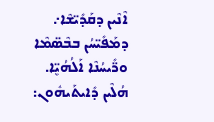ܐܶܢܶܝܢ ܕܩܰܕܺܝ̈ܫܶܐ܇ ܕܡܰܦܺܝ̈ܚܳܢ ܒܒܶܣ̈ܡܶܐ ܘܪ̈ܺܝܚܳܢܶܐ ܐܰܠܳܗܳܝܷ̈ܐ. ܗܳܠܶܝܢ ܕܺܐܝܬܰܝܗܽܘܢ: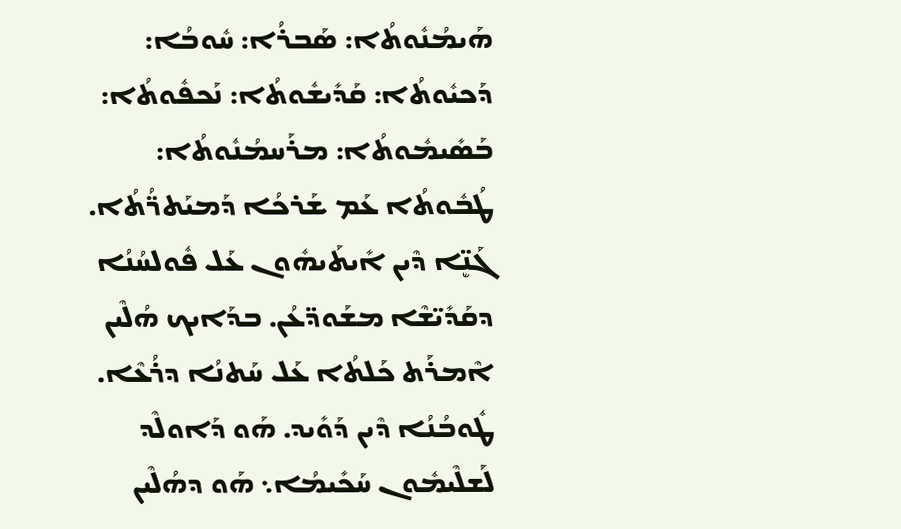ܗܰܝܡܳܢܽܘܬܳܐ: ܣܰܒܪܳܐ: ܚܽܘܒܳܐ: ܕܰܟܝܽܘܬܳܐ: ܩܰܕܺܝܫܽܘܬܳܐ: ܢܰܟܦܽܘܬܳܐ: ܒܰܣܺܝܡܽܘܬܳܐ: ܡܪܰܚܡܳܢܽܘܬܳܐ: ܛܳܒܽܘܬܳܐ ܥܰܡ ܫܰܪܟܳܐ ܕܰܡܝܰܬܪ̈ܳܬܳܐ. ܓܰܢܷ̈ܐ ܕܶܝܢ ܐܺܝܬܰܝܗܽܘܢ ܥܰܠ ܦܽܘܠܚܳܢܳܐ ܕܩܰܕܺܝ̈ܫܶܐ ܡܫܰܘܕ̈ܥܳܢ. ܒܕܰܐܝܟ ܗܳܠܶܝܢ ܐܶܡܪܰܬ ܟܰܠܬܳܐ ܥܰܠ ܚܰܬܢܳܐ ܕܪܳܥܶܐ. ܛܽܘܒܳܢܳܐ ܕܶܝܢ ܕܰܘܺܝܕ. ܗܰܘ ܕܰܐܘܠܶܕ ܠܰܫܠܶܝܡܽܘܢ ܚܰܟܺܝܡܳܐ܆ ܗܰܘ ܕܗܳܠܶܝܢ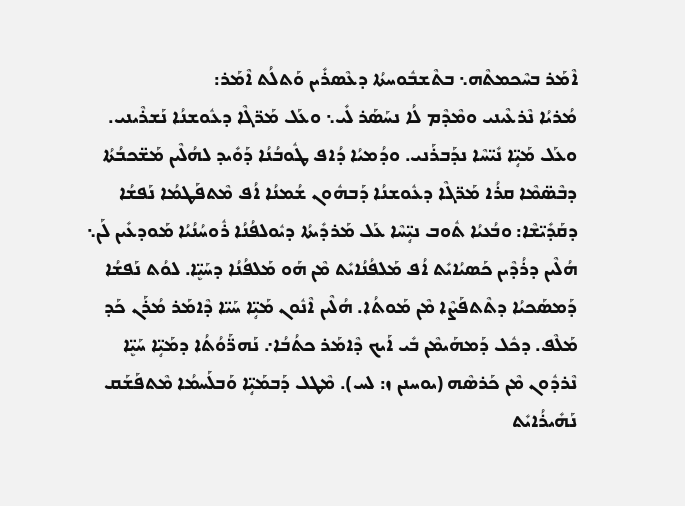ܐܶܡܰܪ ܒܚܶܟܡܬܶܗ܆ ܒܬܶܫܒܽܘܚܬܳܐ ܕܥܶܣܪܺܝܢ ܘܰܬܠܳܬ ܐܶܡܰܪ:
ܡܳܪܝܳܐ ܢܶܪܥܶܝܢܝ ܘܡܶܕܶܡ ܠܳܐ ܢܚܰܣܰܪ ܠܺܝ܆ ܘܥܰܠ ܡܰܪ̈ܓܶܐ ܕܥܽܘܫܢܳܐ ܢܰܫܪܶܝܢܝ. ܘܥܰܠ ܡܰܝܴ̈ܐ ܢܺܝ̈ܚܶܐ ܢܕܰܒܪܰܢܝ. ܘܕܳܡܝܳܐ ܕܳܐܦ ܛܽܘܒܳܢܳܐ ܕܰܘܺܝܕ ܠܗܳܠܶܝܢ ܡܰܫ̈ܟܒܳܬܳܐ ܕܒܶܣ̈ܡܶܐ ܩܪܳܐ ܡܰܪ̈ܓܶܐ ܕܥܽܘܫܢܳܐ ܕܰܒܗܽܘܢ ܫܳܡܢܳܐ ܐܳܦ ܡܶܬܦܰܛܡܳܐ ܢܰܦܫܳܐ ܕܩܰܕܺܝ̈ܫܶܐ: ܘܒܳܥܝܳܐ ܬܽܘܒ ܢܝܴ̈ܚܶܐ ܥܰܠ ܡܰܪܕܺܝܬܳܐ ܕܝܽܘܠܦܳܢܳܐ ܪܽܘܚܳܢܳܝܳܐ ܡܰܘܕܥܺܝܢ ܠܰܢ܆ ܗܳܠܶܝܢ ܕܪܳܕܶܝܢ ܟܰܣܝܳܐܝܺܬ ܐܳܦ ܡܰܠܦܳܢܳܐܝܺܬ ܡܶܢ ܗܰܘ ܡܰܠܦܳܢܳܐ ܕܚܰܝܷ̈ܐ. ܠܘܳܬ ܢܰܦܫܳܐ ܕܰܡܣܰܟܝܳܐ ܕܬܶܬܦܰܨܶܐ ܡܶܢ ܡܰܘܬܳܐ. ܗܳܠܶܝܢ ܐܶܢܽܘܢ ܡܰܝܴ̈ܐ ܚܰܝ̈ܐ ܕܶܐܡܰܪ ܡܳܪܰܢ ܟܰܕ ܡܰܠܶܦ. ܕܟܽܠ ܕܰܡܗܰܝܡܶܢ ܒܺܝ ܐܰܝܟ ܕܶܐܡܰܪ ܟܬܳܒܳܐ܇ ܢܰܗܪ̈ܰܘܳܬܳܐ ܕܡܰܝܴ̈ܐ ܚܰܝܷ̈ܐ ܢܶܪܕܽܘܢ ܡܶܢ ܟܰܪܣܶܗ (ܝܘܚܢܢ ܙ: ܠܚ). ܡܶܛܠ ܕܰܒܡܰܝܴ̈ܐ ܘܰܒܠܰܚܡܳܐ ܡܶܬܦܰܫܰܩ ܢܰܗܺܝܪܳܐܝܺܬ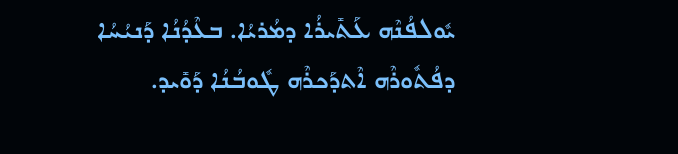ܝܽܘܠܦܳܢܶܗ ܥܰܬܺܝܪܳܐ ܕܡܳܪܝܳܐ. ܒܥܶܕܳܢܳܐ ܕܰܢܝܳܚܳܐ ܕܦܳܬܽܘܪܶܗ ܐܶܬܕܰܟܪܶܗ ܛܽܘܒܳܢܳܐ ܕܰܘܺܝܕ.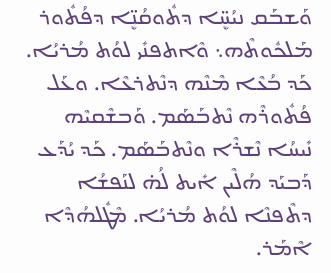ܘܰܫܒܰܩ ܢܝܳܚܷ̈ܐ ܕܬܽܘܩܳܢܷ̈ܐ ܕܦܳܬܽܘܪ ܡܰܠܟܽܘܬܶܗ܆ ܘܶܐܬܦܢܺܝ ܠܘܳܬ ܡܳܪܝܳܐ. ܟܰܕ ܒܳܥܶܐ ܡܶܢܶܗ ܕܢܶܬܪܥܶܐ. ܘܥܰܠ ܦܳܬܽܘܪܶܗ ܢܶܬܒܰܣܰܡ. ܘܰܒܫܶܩܝܶܗ ܢܺܝܚܳܐ ܢܶܫܪܶܐ ܘܢܶܬܒܰܣܰܡ. ܟܰܕ ܝܳܕܰܥ ܕܰܒܝܰܕ ܗܳܠܶܝܢ ܐܺܝܬ ܠܳܗ̇ ܠܢܰܦܫܳܐ ܕܬܶܦܢܶܐ ܠܘܳܬ ܡܳܪܝܳܐ. ܡܶܛܽܠܗܳܕܶܐ ܐܶܡܰܪ.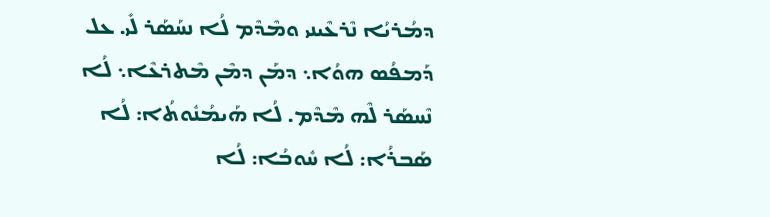ܕܡܳܪܝܳܐ ܢܶܪܥܶܝܢܝ ܘܡܶܕܶܡ ܠܳܐ ܢܚܰܣܰܪ ܠܺܝ. ܥܠ ܕܰܡܦܳܣ ܗܘܳܐ܆ ܕܡܰܢ ܕܡܶܢ ܡܶܬܪܥܶܐ܆ ܠܳܐ ܢܶܚܣܰܪ ܠܶܗ ܡܶܕܶܡ. ܠܳܐ ܗܰܝܡܳܢܽܘܬܳܐ: ܠܳܐ ܣܰܒܪܳܐ: ܠܳܐ ܚܽܘܒܳܐ: ܠܳܐ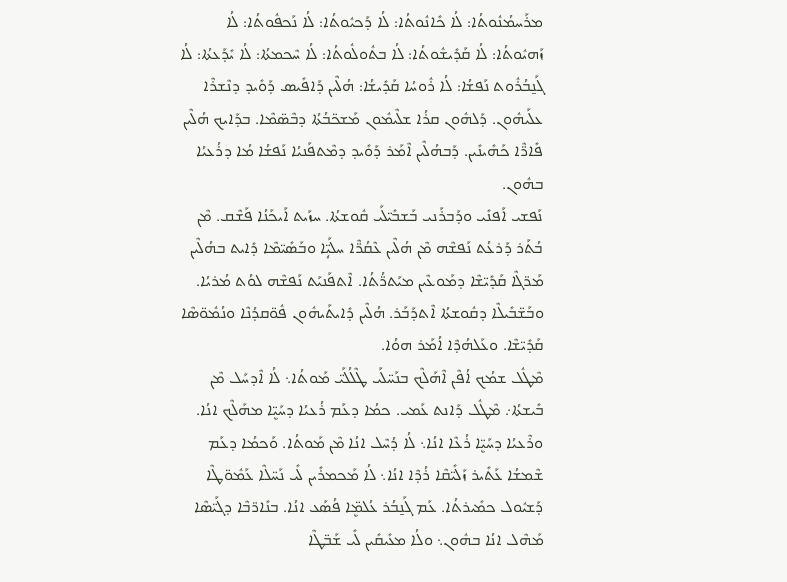ܡܪܰܚܡܳܢܽܘܬܳܐ: ܠܳܐ ܟܺܐܢܽܘܬܳܐ: ܠܳܐ ܕܰܟܝܽܘܬܳܐ: ܠܳܐ ܢܰܟܦܽܘܬܳܐ: ܠܳܐ ܙܰܗܝܽܘܬܳܐ: ܠܳܐ ܩܰܕܺܝܫܽܘܬܳܐ: ܠܳܐ ܒܬܽܘܠܽܘܬܳܐ: ܠܳܐ ܚܶܟܡܬܳܐ: ܠܳܐ ܝܺܕܰܥܬܳܐ: ܠܳܐ ܓܰܢ̱ܒܳܪܽܘܬ ܢܰܦܫܳܐ: ܠܳܐ ܪܽܘܚܳܐ ܩܰܕܺܝܫܳܐ: ܗܳܠܶܝܢ ܕܰܐܦܺܝܣ ܕܰܘܺܝܕ ܕܢܶܫܪܶܐ ܥܠܰܝܗܽܘܢ. ܕܰܠܗܽܘܢ ܩܪܳܐ ܫܠܶܝܡܽܘܢ ܡܰܫܟ̈ܒܳܬܳܐ ܕܒܶܣ̈ܡܶܐ. ܒܕܰܐܝܟ ܗܳܠܶܝܢ ܦܺܐܪ̈ܶܐ ܟܰܗܺܝܢܺܝܢ. ܕܰܒܗܳܠܶܝܢ ܐܶܡܰܪ ܕܰܘܺܝܕ ܕܡܶܬܦܰܢܝܳܐ ܢܰܦܫܳܐ ܡܳܐ ܕܪܳܥܝܳܐ ܒܗܽܘܢ.
ܢܰܦܫܝ ܐܰܦܢܺܝ ܘܕܰܒܪܰܢܝ ܒܰܫܒܺܝ̈ܠܰܝ ܩܽܘܫܬܳܐ. ܚܙܰܝܬ ܐܰܝܟܰܢܳܐ ܦܰܫܶܩ. ܡܶܢ ܒܳܬܰܪ ܕܰܪܥܳܬ ܢܰܦܫܶܗ ܡܶܢ ܗܳܠܶܝܢ ܥܶܩܳܪ̈ܶܐ ܚܠܰܝܴ̈ܐ ܘܒܰܣܺܝ̈ܡܶܐ ܕܺܐܝܬ ܒܗܳܠܶܝܢ ܡܰܪ̈ܓܶܐ ܩܰܕܺܝ̈ܫܶܐ ܕܡܰܘܥܶܝܢ ܡܝܰܬܪ̈ܳܬܳܐ. ܐܶܬܦܰܢܝܰܬ ܢܰܦܫܶܗ ܠܘܳܬ ܡܳܪܝܳܐ. ܘܒܰܫ̈ܒܺܝܠܶܐ ܕܩܽܘܫܬܳܐ ܐܶܬܕܰܒܰܪ. ܗܳܠܶܝܢ ܕܺܐܝܬܰܝܗܽܘܢ ܦܽܘ̈ܩܕܳܢܶܐ ܘܢܳܡܽܘ̈ܣܶܐ ܩܰܕܺܝ̈ܫܶܐ. ܘܥܰܠܗܳܕܶܐ ܐܳܡܰܪ ܗܘܳܐ.
ܡܶܛܽܠ ܫܡܳܟ ܐܳܦܶܢ ܐܶܗܰܠܶܟ ܒܢܰܚ̈ܠܰܝ ܛܶܠܳܠܰܝ̈ ܡܰܘܬܳܐ܆ ܠܳܐ ܐܶܕܚܰܠ ܡܶܢ ܒܺܝܫܬܳܐ܇ ܡܶܛܽܠ ܕܰܐܢܬ ܥܰܡܝ. ܟܡܳܐ ܕܥܰܡ ܪܳܥܝܳܐ ܕܚܰܝܷ̈ܐ ܡܗܰܠܶܟ ܐܢܳܐ. ܘܪܶܥܝܳܐ ܕܚܰܝܷ̈ܐ ܪܳܥܶܐ ܐܢܳܐ܆ ܠܳܐ ܕܳܚܶܠ‌ ܐܢܳܐ ܡܶܢ ܡܰܘܬܳܐ. ܘܰܟܡܳܐ ܕܥܰܡ ܫܶܡܫܳܐ ܥܰܬܺܝܪ ܙܰܠܺܝ̈ܩܶܐ ܪܳܕܶܐ ܐܢܳܐ܆ ܠܳܐ ܡܰܟܡܪܺܝܢ ܠܺܝ ܢܰܚ̈ܠܶܐ ܥܰܡܽܘ̈ܛܶܐ ܕܰܫܝܽܘܠ ܟܡܺܝܪܬܳܐ. ܥܰܡ ܓܰܢ̱ܒܳܪ ܥܳܠܡܷ̈ܐ ܦܳܣܰܥ ܐܢܳܐ. ܒܢܺܐܪ̈ܒܶܐ ܕܓܰܝ̈ܣܶܐ ܡܰܗܶܠ ܐܢܳܐ ܒܗܽܘܢ܆ ܘܠܳܐ ܡܥܺܝܩܺܝܢ ܠܺܝ ܫܰܒ̈ܛܶܐ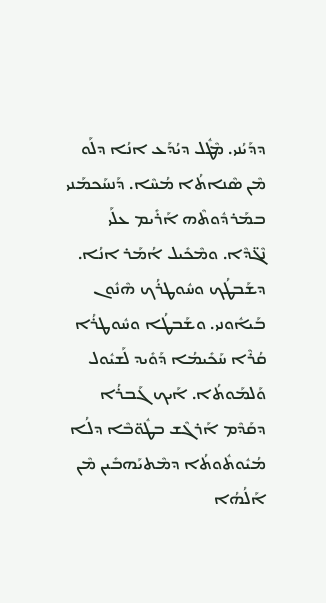ܕܕܰܝܳܢܝ. ܡܶܛܽܠ ܕܝܳܕܰܥ ܐܢܳܐ ܕܠܰܘ ܡܶܢ ܣܶܢܐܬܳܐ ܡܳܚܶܐ. ܕܰܢܚܰܟܡܰܢܝ ܒܡܰܪܕܽܘܬܶܗ ܐܰܪܺܝܡ ܥܠܰܝ ܢܶܓ̈ܕܶܐ. ܘܡܶܟܺܝܠ ‌ܐܳܡܰܪ ܐܢܳܐ.
ܕܫܰܒܛܳܟ ܘܚܽܘܛܪܳܟ ܗܶܢܽܘܢ ܒܰܝܐܽܘܢܝ. ܘܫܰܒܛܳܐ ܘܚܽܘܛܪܳܐ ܩܳܪܶܐ ܚܰܟܺܝܡܳܐ ܕܰܘܺܝܕ ܠܰܫܝܽܘܠ ܘܰܠܡܰܘܬܳܐ. ܐܰܝܟ ܓܰܒܪܳܐ ܕܩܰܕܶܡ ܐܰܪܓܶܫ ܒܛܽܘ̈ܒܶܐ ܕܠܳܐ ܡܳܝܽܘܬܽܘܬܳܐ ܕܡܶܬܝܰܗܒܺܝܢ ܡܶܢ ܐܰܠܳܗܳܐ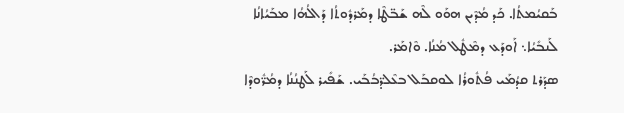ܒܰܩܝܳܡܬܳܐ. ܟܰܕ ܡܳܕܶܝܢ ܗܘܰܘ ܠܶܗ ܫܰܒ̈ܛܶܐ ܕܡܰܪܕܽܘܬܳܐ ܕܰܐܠܳܗܳܐ ܡܒܰܝܳܐܢܳܐ ܠܰܢܒܺܝܳܐ܆ ܐܰܘܕܰܥ ܕܡܶܛܽܠ ܡܳܢܳܐ. ܘܶܐܡܰܪ.
ܣܕܰܪܬ ܩܕܳܡܰܝ ܦܳܬܽܘܪܳܐ ܠܘܩܒܰܠ ܒܥܶܠܕ̈ܒܳܒܰܝ. ܫܰܦܺܝܪ ܠܰܛܢܳܢܳܐ ܕܡܳܪ̈ܽܘܕܶܐ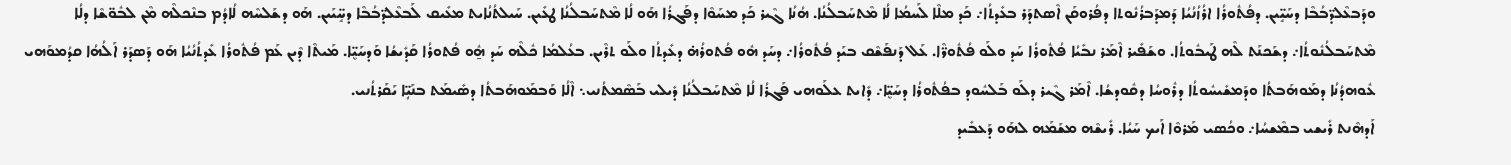ܘܕܰܒܥܶܠܕ̈ܒܳܒܶܐ ܕܚܰܝܱ̈ܝܢ. ܕܦܳܬܽܘܪܳܐ ܐܪܳܙܳܢܳܝܳܐ ܕܰܡܕܰܒܪܳܢܽܘܬܐ ܕܦܳܪܘܩܰܢ ܐܶܣܬܕܰܪ ܒܥܺܕܬܳܐ܇ ܟܰܕ ܡܠܶܐ ܠܰܚܡܳܐ ܠܳܐ ܡܶܬܚܰܒܠܳܢܳܐ. ܗܳܢܳܐ ܓܶܝܪ ܟܰܕ ܡܚܰܘܶܐ ܕܦܰܓܪܳܐ ܗܰܘ ܠܳܐ ܡܶܬܚܰܒܠܳܢܳܐ ܛܥܺܝܢ. ܚܰܝܠܬܳܢܳܐܝܬ ܡܥܺܝܩ ܠܰܒܥܶܠܕ̈ܒܳܒܶܐ ܕܚܱ̈ܝܰܝܢ. ܗܰܘ ܕܫܰܠܚܶܗ ܠܳܐܕܳܡ ܒܢܶܟܠܶܗ ܡܶܢ ܠܒܽܘ̈ܫܶܐ ܕܠܳܐ ܡܶܬܚܰܒܠܳܢܽܘܬܳܐ܇ ܕܫܰܟܢܰܬ ܠܶܗ ܛܰܝܒܽܘܬܳܐ. ܘܫܰܦܺܝܪ ܐܶܡܰܪ ܢܒܺܝܳܐ ܦܳܬܽܘܪܳܐ ܚܰܕ ܘܠܰܘ ܦܳܬܽܘܪ̈ܶܐ. ܥܰܠ ܕܰܢܦܰܫܶܩ ܒܝܰܕ ܦܳܬܽܘܪܳܐ܇ ܕܚܰܕ ܗܽܘ ܦܳܬܘܪܳܗ̇ ܕܥܺܕܬܳܐ ܘܠܰܘ ܬܪܶܝܢ. ܒܥܳܠܡܳܐ ܟܽܠܶܗ ܚܰܕ ܗ̱ܽܘ ܦܳܬܘܪܳܐ ܩܰܕܺܝܫܳܐ ܘܰܕܚܰܝܷ̈ܐ. ܡܰܝܬܶܐ ܕܶܝܢ ܥܰܡ ܦܳܬܽܘܪܳܐ ܥܺܕܬܳܢܳܝܳܐ ܗܰܘ ܕܰܣܕܰܪ ܐܰܠܳܗܳܐ ܩܕܳܡܘܰܗܝ ܥܽܘܗܕܳܢܳܐ ܕܡܰܘܗܰܒܬܳܐ ܘܕܰܡܫܺܝܚܽܘܬܳܐ ܕܪܽܘܚܳܐ ܕܩܽܘܕܫܳܐ. ܐܶܡܰܪ ܓܶܝܪ ܕܠܰܘ ܒܰܠܚܽܘܕ ܒܦܳܬܽܘܪܳܐ ܕܚܰܝܷ̈ܐ܇ ܕܺܐܝܬ ܥܠܰܘܗܝ ܦܰܓܪܳܐ ܠܳܐ ܡܶܬܚܰܒܠܳܢܳܐ ܕܺܝܠܝ ܒܰܣܶܡܬܳܢܝ܆ ܐܶܠܳܐ ܘܰܒܡܰܘܗܰܒܬܳܐ ܕܣܺܝܡܰܬ ܒܢܰܝܴ̈ܐ ܝܰܩܰܪܬܳܢܝ.
ܐܰܕܗܶܢܬ ܪܺܝܫܝ ܒܡܶܫܚܳܐ܇ ܘܟܳܣܝ ܡܰܪܘܶܐ ܐܰܝܟ ܚܰܝܳܐ. ܪܺܝܫܶܗ ܡܫܰܡܰܗ ܠܗܰܘ ܕܰܥܒܺܝܕ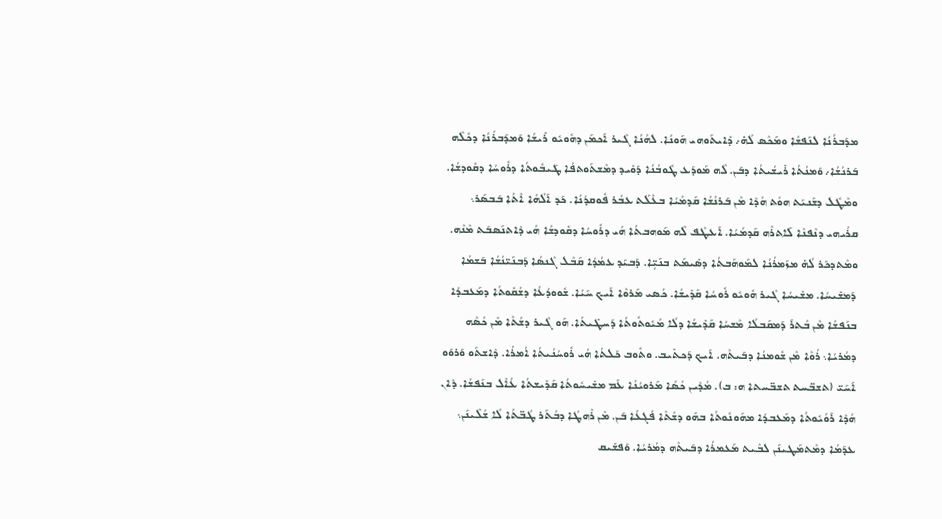ܡܕܰܒܪܳܢܳܐ ܠܢܰܦܫܳܐ ܘܡܰܟܶܣ ܠܳܗ̇܇ ܕܺܐܝܬܰܘܗܝ ܗܰܘܢܳܐ. ܠܗܳܢܳܐ ܓܶܝܪ ܐܰܟܡܰܢ ܕܗܽܘܝܽܘ ܪܺܝܫܳܐ ܘܰܡܕܰܒܪܳܢܳܐ ܕܟܽܠܶܗ ܒܰܪܢܳܫܳܐ܇ ܘܰܡܢܳܬܳܐ ܪܺܝܫܳܝܬܳܐ ܕܒܰܢ. ܠܶܗ ܡܰܘܕܰܥ ܛܽܘܒܳܢܳܐ ܕܰܘܺܝܕ ܕܡܶܫܬܰܘܬܦܳܐ ܛܰܝܒܽܘܬܳܐ ܕܪܽܘܚܳܐ ܕܩܽܘܕܫܳܐ. ܘܡܶܛܽܠ ܕܫܰܢܝܰܬ ܗܘܳܬ ܗܳܕܶܐ ܡܶܢ ܒܰܪܢܳܫܳܐ ܩܰܕܡܳܝܳܐ ܒܥܶܠܰܬ ܥܒܳܪ ܦܽܘܩܕܳܢܳܐ. ܟܰܕ ܐܰܠܳܗܳܐ ܐܶܬܳܐ ܒܰܒܣܰܪ܆ ܩܪܳܝܗܝ ܕܢܶܦܢܶܐ ܠܰܐܬܪܶܗ ܩܰܕܡܳܝܳܐ. ܐܰܥܛܶܦ ܠܶܗ ܡܰܘܗܒܬܳܐ ܗܳܝ ܕܪܽܘܚܳܐ ܕܩܽܘܕܫܳܐ ܗܳܝ ܕܶܐܬܢܰܣܒܰܬ ܡܶܢܶܗ. ܘܡܶܬܕܟܰܪ ܠܳܗ̇ ܡܙܰܡܪܳܢܳܐ ܠܡܰܘܗܰܒܬܳܐ ܕܣܺܝܡܰܬ ܒܢܰܝܴ̈ܐ. ܕܰܒܝܰܕ ܥܡܳܕܳܐ ܩܰܒܶܠ ܓܶܢܣܳܐ ܕܰܒܢܰܝ̈ܢܳܫܳܐ ܒܰܫܡܳܐ ܕܰܡܫܺܝܚܳܐ. ܡܫܺܝܚܳܐ ܓܶܝܪ ܗܽܘܝܽܘ ܪܽܘܚܳܐ ܩܰܕܺܝܫܳܐ. ܟܳܣܝ ܡܰܪܘܶܐ ܐܰܝܟ ܚܰܝܳܐ. ܫܽܘܘܕܳܥܳܐ ܕܫܳܩܽܘܬܳܐ ܕܡܰܥܒܕܳܐ ܒܢܰܦܫܳܐ ܡܶܢ ܒܳܬܪܰ ܕܰܡܩܰܒܠܳܐ ܡܶܫܚܳܐ ܩܰܕܺܝܫܳܐ ܕܠܳܐ ܡܳܝܽܘܬܽܘܬܳܐ ܕܰܚܛܺܝܬܳܐ. ܗܰܘ ܓܶܝܪ ܕܫܳܬܶܐ ܡܶܢ ܟܳܣܶܗ ܕܡܳܪܝܳܐ܆ ܪܳܘܶܐ ܡܶܢ ܫܽܘܡܢܳܐ ܕܒܰܝܬܶܗ. ܐܰܝܟ ܕܰܟܬܺܝܒ. ܘܬܽܘܒ ܟܰܠܬܳܐ ܗܳܝ ܪܽܘܚܳܢܳܝܬܳܐ ܐܳܡܪܳܐ. ܕܶܐܫܬܰܘ ܘܰܪܘܰܘ ܐܰܚܰܝ̈ (ܬܫܒ̈ܚܬ ܬܫܒ̈ܚܬܐ ܗ: ܒ). ܡܳܕܶܝܢ ܟܳܣܳܐ ܡܰܪܘܝܳܢܳܐ ܥܰܡ ܡܫܺܝܚܽܘܬܳܐ ܩܰܕܺܝܫܬܳܐ ܥܳܐܶܠ ܒܢܰܦܫܳܐ. ܕܶܐܢ ܗܳܕܶܐ ܪܰܘܳܝܽܘܬܳܐ ܕܡܰܥܒܕܳܐ ܡܗܰܘܢܽܘܬܳܐ ܒܗܰܘ ܕܫܳܬܶܐ ܦܳܓܥܳܐ ܒܰܢ. ܡܶܢ ܪܶܗܛܳܐ ܕܒܳܬܰܪ ܛܳܒ̈ܬܳܐ ܠܳܐ ܫܳܠܶܝܢܰܢ܆ ܥܕܰܡܳܐ ܕܡܶܬܡܰܛܝܢܰܢ ܠܒܶܝܬ ܡܰܥܡܪܳܐ ܕܒܰܝܬܶܗ ܕܡܳܪܝܳܐ. ܘܰܦܫܺܝܩ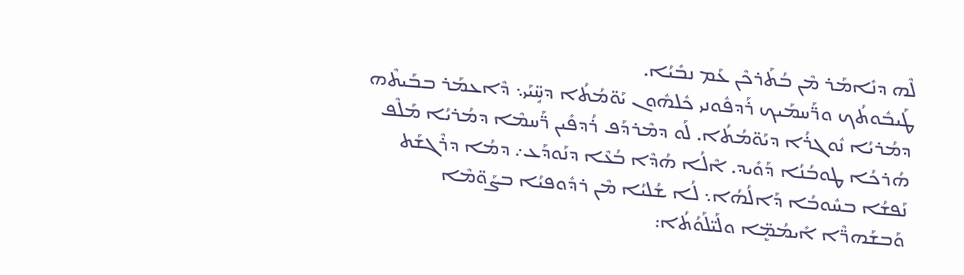ܠܶܗ ܕܢܺܐܡܰܪ ܡܶܢ ܒܳܬܰܪܟܶܢ ܥܰܡ ܢܒܺܝܳܐ.
ܛܰܝܒܽܘܬܳܟ ܘܪ̈ܰܚܡܰܝܟ ܪܰܕܦܽܘܢܝ ܟܽܠܗܽܘܢ ܝܰܘ̈ܡܳܬܳܐ ܕܚܱ̈ܝܰܝ܆ ܕܶܐܥܡܰܪ ܒܒܰܝܬܶܗ ܕܡܳܪܝܳܐ ܢܽܘܓܪܳܐ ܕܝܰܘ̈ܡܳܬܳܐ. ܠܰܘ ܕܡܶܪܕܰܦ ܪܳܕܦܺܝܢ ܪ̈ܰܚܡܶܐ ܕܡܳܪܝܳܐ ܡܰܠܶܦ ܗܳܪܟܳܐ ܛܘܒܳܢܳܐ ܕܰܘܺܝܕ. ܐܶܠܳܐ ܗܳܕܶܐ ܒܳܥܶܐ ܕܢܰܘܕܰܥ܇ ܕܡܳܐ ܕܪܶܓܫܰܬ ܢܰܦܫܳܐ ܒܚܽܘܒܳܐ ܕܰܐܠܳܗܳܐ܆ ܠܳܐ ܫܳܠܝܳܐ ܡܶܢ ܪܕܽܘܦܝܳܐ ܒܨܰܘ̈ܡܶܐ ܘܰܒܫܰܗܪ̈ܶܐ ܐܺܝܡܳܡܷ̈ܐ ܘܠܰܝ̈ܠܰܘܳܬܳܐ: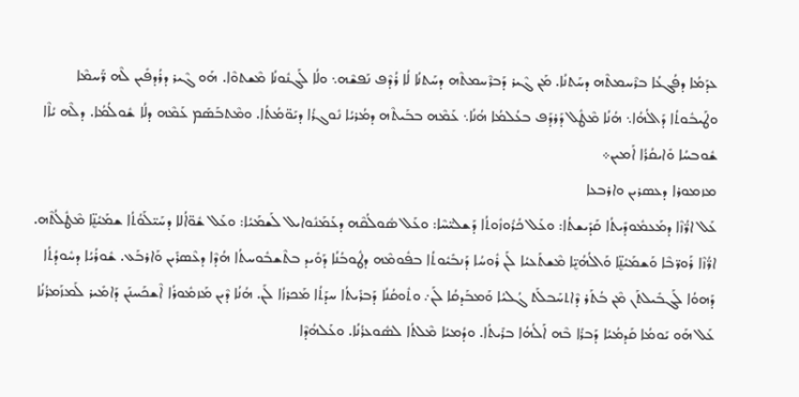ܥܕܰܡܳܐ ܕܦܳܓܥܳܐ ܒܪܶܚܡܬܶܗ ܕܚܰܬܢܳܐ. ܡܰܢ ܓܶܝܪ ܕܰܒܪܶܚܡܬܶܗ ܕܚܰܬܢܳܐ ܠܳܐ ܪܳܕܶܦ ܢܰܦܫܶܗ܆ ܘܠܳܐ ܠܰܓܢܽܘܢܳܐ ܡܶܫܬܘܶܐ. ܗܰܘ ܓܶܝܪ ܕܪܳܕܦܺܝܢ ܠܶܗ ܪ̈ܰܚܡܶܐ ܘܛܰܝܒܽܘܬܳܐ ܕܰܐܠܳܗܳܐ܆ ܗܳܢܳܐ ܡܶܛܽܠ ܕܰܪܕܰܦ ܒܥܳܠܡܳܐ ܗܳܢܳܐ܆ ܥܰܡܶܗ ܒܒܰܝܬܶܗ ܕܡܳܪܝܳܐ ܢܽܘܓܪܳܐ ܕܝܰܘ̈ܡܳܬܳܐ. ܘܡܶܬܒܰܣܰܡ ܥܰܡܶܗ ܕܠܳܐ ܫܽܘܠܳܡܳܐ. ܕܠܶܗ ܝܳܐܶܐ ܫܽܘܒܚܳܐ ܘܺܐܝܩܳܪܳܐ ܐܰܡܝܢ܀
ܡܙܡܘܪܐ ܕܥܣܪܝܢ ܘܐܪܒܥܐ
ܥܰܠ‌ ܐܪ̈ܳܙܶܐ ܕܡܰܥܡܽܘܕܺܝܬܳܐ ܩܰܕܺܝܫܬܳܐ: ܘܥܰܠ ܟܳܪܽܘܙܽܘܬܳܐ ܕܰܫܠܝ̈ܚܶܐ: ܘܥܰܠ ܣܽܘܠܳܩܶܗ ܕܥܰܡܰܢܽܘܐܝܠ ܠܰܫܡܰܝܳܐ: ܘܥܰܠ ܫܽܘ̈ܐܳܠܐ ܕܚܰܝ̈ܠܰܘܳܬܳܐ ܫܡܰܝܳܢܷ̈ܐ ܡܶܛܽܠܳܬܶܗ.
ܐܪ̈ܳܙܶܐ ܪܰܘܪ̈ܒܶܐ ܘܰܫܡܰܝܳܢܷ̈ܐ ܘܰܐܠܳܗܳܝܷ̈ܐ ܡܶܫܬܰܥܝܳܐ ܠܰܢ ܪܽܘܚܳܐ ܕܰܢܒܺܝܽܘܬܳܐ ܒܦܽܘܡܶܗ ܕܛܽܘܒܳܢܳܐ ܕܰܘܺܝܕ ܒܬܶܫܒܽܘܚܬܳܐ ܗܳܕܶܐ ܕܥܶܣܪܺܝܢ ܘܰܐܪܒܰܥ. ܫܽܘܪܳܝܳܐ ܕܚܽܘܕܳܬܳܐ ܕܰܗܘܳܐ ܠܰܓܒܺܝܠܬܰܢ ܡܶܢ ܒܳܬܰܪ ܕܶܐܬܚܰܒܠܰܬ ܓܳܠܝܳܐ ܘܰܡܒܰܕܩܳܐ ܠܰܢ܇ ܘܬܽܘܩܳܢܳܐ ܕܰܒܪܺܝܬܳܐ ܚܕܰܬܳܐ ܡܰܟܪܙܳܐ ܠܰܢ. ܗܳܢܳܐ ܕܶܝܢ ܡܰܙܡܽܘܪܳܐ ܐܶܫܟܰܚܢܰܢ ܕܰܐܡܺܝܪ ܠܰܡܙܰܡܪܳܢܳܐ ܥܰܠ ܗܰܘ ܝܰܘܡܳܐ ܩܰܕܡܳܝܳܐ ܕܰܒܪܳܐ ܒܶܗ ܐܰܠܳܗܳܐ ܒܪܺܝܬܳܐ. ܘܕܳܡܝܳܐ ܡܶܠܬܳܐ ܠܣܽܘܥܪܳܢܳܐ. ܘܥܰܠܗܳܕܶܐ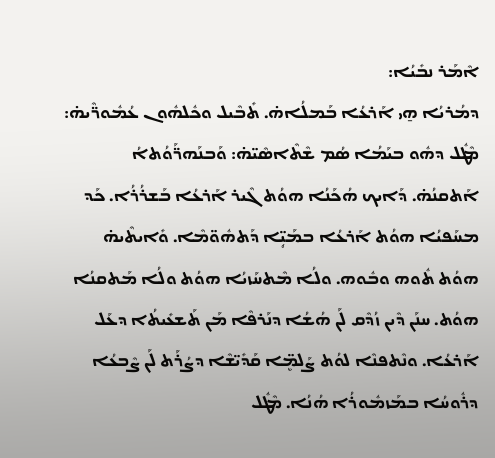ܐܶܡܰܪ ܢܒܺܝܳܐ:
ܕܡܳܪܝܳܐ ܗ̱ܝ ܐܰܪܥܳܐ ܒܰܡܠܳܐܗ̇. ܬܺܒܶܝܠ ܘܟܽܠܗܽܘܢ ܥܳܡܽܘܪ̈ܶܝܗ̇: ܡܶܛܽܠ ܕܗܽܘ ܒܝܰܡܳܐ ܣܳܡ ܫܶܬܶܐܣܶܝ̈ܗ̇: ܘܰܒܢܰܗܪ̈ܰܘܳܬܐܳ ܐܰܬܩܢܳܗ̇. ܕܰܐܝܟ ܗܳܟܰܢܳܐ ܗܘܳܬ ܓܶܝܪ ܐܰܪܥܳܐ ܒܰܫܪܳܪܳܐ. ܟܰܕ ܡܚܰܦܝܳܐ ܗܘܳܬ ܐܰܪܥܳܐ ܒܡܰܝܴ̈ܐ ܕܰܬܗܽܘ̈ܡܶܐ. ܘܺܐܝܬܶܝܗ̇ ܗܘܳܬ ܬܽܘܗ ܘܒܽܘܗ. ܘܠܳܐ ܡܶܬܚܰܙܝܳܐ ܗܘܳܬ ܘܠܳܐ ܡܰܬܩܢܳܐ ܗܘܳܬ. ܚܢܰܢ ܕܶܝܢ ܙܳܕܶܩ ܠܰܢ ܗܳܫܳܐ ܕܢܰܪܦܶܐ ܡܰܢ ܬܰܫܥܺܝܬܳܐ ܕܥܰܠ ܐܰܪܥܳܐ. ܘܢܶܬܦܢܶܐ ܠܘܳܬ ܨܰܠܡܷ̈ܐ ܩܰܕܺܝ̈ܫܶܐ ܕܨܳܪܰܬ ܠܰܢ ܨܶܒܥܳܐ ܕܪܽܘܚܳܐ ܒܡܰܙܡܽܘܪܳܐ ܗܳܢܳܐ. ܡܶܛܽܠ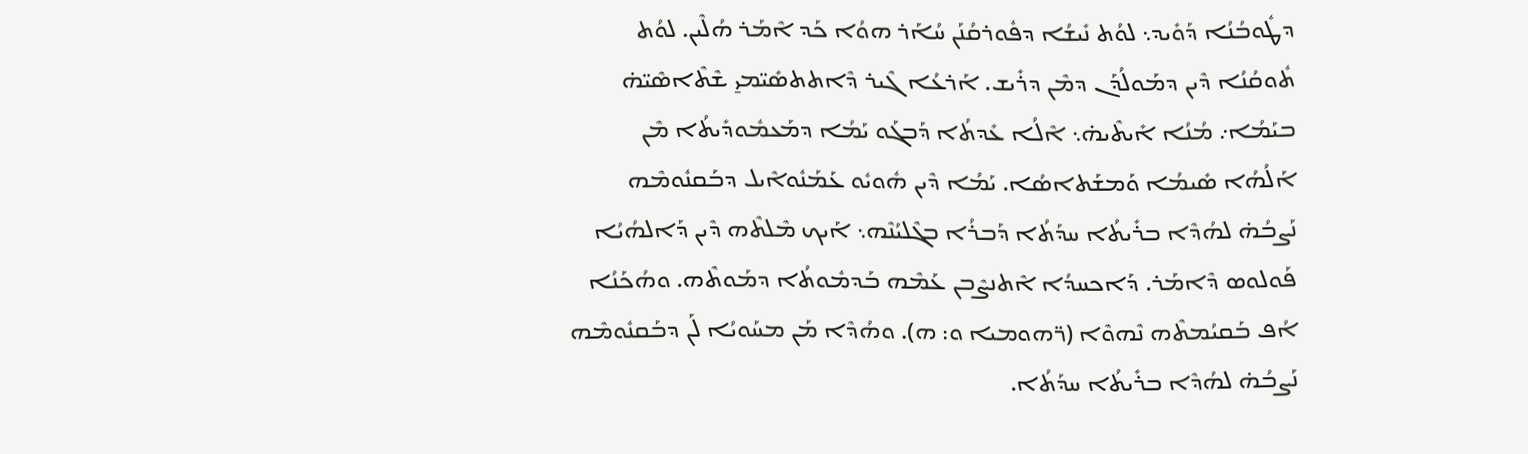ܕܛܽܘܒܳܢܳܐ ܕܰܘܺܝܕ܆ ܠܘܳܬ ܢܺܝܫܳܐ ܕܦܽܘܪܩܳܢܰܢ ܚܳܐܰܪ ܗܘܳܐ ܟܰܕ ܐܶܡܰܪ ܗܳܠܶܝܢ. ܠܘܳܬ ܬܽܘܩܳܢܳܐ ܕܶܝܢ ܕܡܰܘܠܳܕܰܢ ܕܡܶܢ ܕܪܺܝܫ. ܐܰܪܥܳܐ ܓܶܝܪ ܕܶܐܬܬܣܺܝ̈ܡܝ̱ ܫܶܬܶܐܣܶܝ̈ܗ̇ ܒܝܰܡܳܐ܇ ܡܳܢܳܐ ܐܺܝܬܶܝܗ̇܆ ܐܶܠܳܐ ܥܺܕܬܳܐ ܕܰܒܓܰܘ ܝܰܡܳܐ ܕܡܰܥܡܽܘܕܺܝܬܳܐ ܡܶܢ ܐܰܠܳܗܳܐ ܣܺܝܡܳܐ ܘܰܡܫܰܬܐܣܳܐ. ܝܰܡܳܐ ܕܶܝܢ ܗܽܘܝܽܘ ܥܰܡܰܢܽܘܐܶܝܠ ܕܒܰܩܢܽܘܡܶܗ ܢܰܨܒܳܗ̇ ܠܗܳܕܶܐ ܒܪܺܝܬܳܐ ܚܕܰܬܳܐ ܕܰܒܪܳܐ ܒܓܶܠܝܳܢܶܗ܆ ܐܰܝܟ ܡܶܠܬܶܗ ܕܶܝܢ ܕܰܐܠܗܳܝܳܐ ܦܰܘܠܘܣ ܕܶܐܡܰܪ. ܕܰܐܟܚܕܳܐ ܐܶܬܢܨܶܒܢ ܥܰܡܶܗ ܒܰܕܡܽܘܬܳܐ ܕܡܰܘܬܶܗ. ܘܗܳܟܰܢܳܐ ܐܳܦ ܒܰܩܝܳܡܬܶܗ ܢܶܗܘܶܐ (ܪ̈ܗܘܡܝܐ ܘ: ܗ). ܘܗܳܕܶܐ ܡܰܢ ܡܚܰܘܝܳܐ ܠܰܢ ܕܒܰܩܢܽܘܡܶܗ ܢܰܨܒܳܗ̇ ܠܗܳܕܶܐ ܒܪܺܝܬܳܐ ܚܕܰܬܳܐ.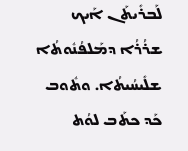ܠܰܒܪܺܝܬܰܢ ܐܰܝܟ ܫܪܳܪܳܐ ܕܡܰܠܦܳܢܽܘܬܳܐ ܫܠܺܝܚܳܝܬܳܐ. ܘܬܽܘܒ ܟܰܕ ܟܬܰܒ ܠܘܳܬ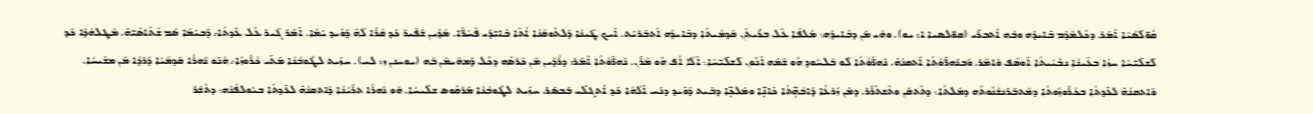ܩܽܘ̈ܠܰܣܳܝܶܐ ܐܶܡܰܪ. ܕܟܽܠܡܶܕܶܡ ܒܺܐܝܕܶܗ ܘܒܶܗ ܐܶܬܒܪܺܝ (ܩܘ̈ܠܣܝܐ ܐ: ܝܘ). ܘܗܳܝ ܡܰܢ ܕܒܺܐܝܕܶܗ܆ ܡܰܠܦܳܐ ܥܰܠ ܒܪܺܝܬܰܢ ܩܰܕܡܳܝܬܳܐ ܕܒܺܐܝܕܶܗ ܐܶܬܒܰܪܝܰܬ. ܐܰܝܟ ܛܺܝܢܳܐ ܕܰܠܬܽܘܩܳܢܳܐ ܐܳܬܶܐ ܒܺܐܝ̈ܕܰܝ ܦܰܚܳܪ̈ܶܐ. ܡܳܕܶܝܢ ܫܰܦܺܝܪ ܟܰܕ ܩܳܪܶܐ ܠܳܗ̇ ܕܰܘܺܝܕ ܝܰܡܳܐ. ܐܶܡܰܪ ܓܶܝܪ ܥܰܠ ܥܺܕܬܳܐ܇ ܕܰܒܝܰܡܳܐ ܣܳܡ ܫܶܬܶܐܣܶܝ̈ܗ̇. ܡܶܛܠܗܳܕܶܐ ܟܰܕ ܠܰܫܠܺܝ̈ܚܶܐ ܚܙܳܐ ܒܥܰܝܢܳܐ ܢܒܺܝܳܝܬܳܐ ܐܰܘܣܶܦ ܘܶܐܡܰܪ. ܘܰܒܢܰܗܪ̈ܰܘܳܬܳܐ ܐܰܬܩܢܳܗ̇. ܢܰܗܪ̈ܰܘܳܬܳܐ ܠܰܘ ܒܰܠܚܽܘܕ ܗܽܘ ܫܰܡܰܗ ܐܶܢܽܘܢ ܠܰܫܠܺܝ̈ܚܶܐ܆ ܐܶܠܳܐ ܐܳܦ ܗܽܘ ܡܳܪܰܢ. ܢܰܗܪ̈ܰܘܳܬܳܐ ܐܶܡܰܪ: ܕܪܳܕܶܝܢ ܡܶܢ ܟܰܪܣܶܗ ܕܟܽܠ ܕܰܡܗܰܝܡܶܢ ܒܶܗ (ܝܘܚܢܢ ܙ: ܠܚ). ܚܙܰܝܬ ܠܛܽܘܒܳܢܳܐ ܡܰܬܰܝ ܟܳܪܽܘܙܳܐ܇ ܗܳܢܰܘ ܢܰܗܪܳܐ ܩܰܕܡܳܝܳܐ ܕܰܪܕܳܐ ܡܶܢ ܡܫܺܝܚܳܐ. ܘܰܐܬܩܢܳܗ̇ ܠܥܺܕܬܳܐ ܒܟܳܪܽܘܙܽܘܬܳܐ ܕܡܶܬܒܰܪܢܫܳܢܽܘܬܶܗ ܕܡܶܠܬܳܐ܆ ܕܬܶܬܩܰܢ ܘܬܶܫܬܰܪܰܪ. ܕܡܶܢ ܙܰܪܥܳܐ ܕܰܐܒܳܗܴ̈ܬܳܐ ܟܺܐܢܷ̈ܐ ܘܡܰܠܟܷ̈ܐ ܕܒܶܝܬ ܕܰܘܺܝܕ ܕܢܰܚ ܐܰܠܳܗܳܐ ܟܰܕ ܐܶܬܓܠܺܝ ܒܰܒܣܰܪ. ܚܙܰܝܬ ܠܛܽܘܒܳܢܳܐ ܡܰܪܩܽܘܣ ܫܠܺܝܚܳܐ. ܗܰܘ ܢܰܗܪܳܐ ܬܪܰܝܳܢܳܐ ܕܰܐܬܩܢܳܗ̇ ܠܥܺܕܬܳܐ ܒܝܽܘܠܦܳܢܶܗ܆ ܕܬܰܫܰܪ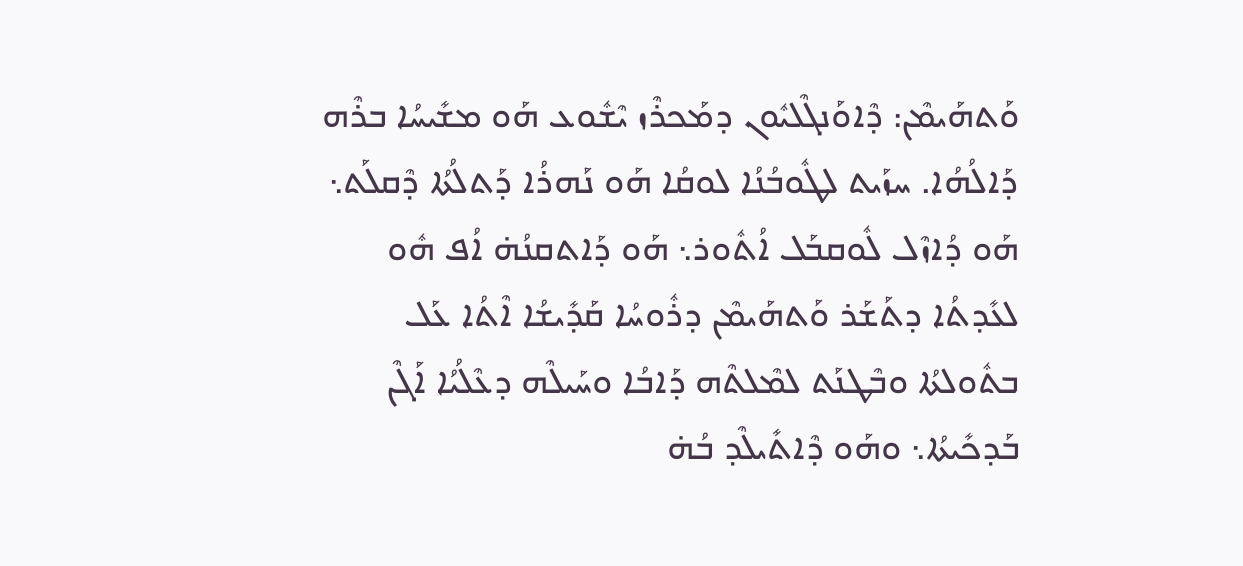ܘܰܬܗܰܝܡܶܢ: ܕܶܐܘܰܢܓܶܠܝܽܘܢ ܕܡܰܟܪܶܙ ܝܶܫܽܘܥ ܗܰܘ ܡܫܺܝܚܳܐ ܒܪܶܗ ܕܰܐܠܳܗܳܐ. ܚܙܰܝܬ ܠܛܽܘܒܳܢܳܐ ܠܘܩܳܐ ܗܰܘ ܢܰܗܪܳܐ ܕܰܬܠܳܬܳܐ ܕܶܩܠܰܬ܆ ܗܰܘ ܕܳܐܙܶܠ ܠܽܘܩܒܰܠ ܐܳܬܽܘܪ܆ ܗܰܘ ܕܰܐܬܩܢܳܗ̇ ܐܳܦ ܗܽܘ ܠܥܺܕܬܳܐ ܕܬܰܫܰܪ ܘܰܬܗܰܝܡܶܢ ܕܪܽܘܚܳܐ ܩܰܕܺܝܫܳܐ ܐܶܬܳܐ ܥܰܠ ܒܬܽܘܠܬܳܐ ܘܒܶܛܢܰܬ ܠܡܶܠܬܶܗ ܕܰܐܒܳܐ ܘܚܰܝܠܶܗ ܕܥܶܠܳܝܳܐ ܐܰܓܶܢ ܒܰܕܟܺܝܬܳܐ܆ ܘܗܰܘ ܕܶܐܬܺܝܠܶܕ ܒܳܗ̇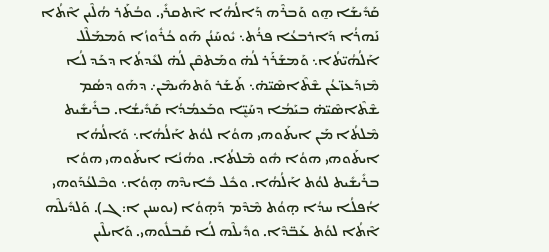ܩܰܕܺܝܫܰܐ ܗ̱ܘ ܘܰܒܪܶܗ ܕܰܐܠܳܗܳܐ ܐܶܬܩܪܺܝ. ܘܒܳܬܰܪ ܗܳܠܶܝܢ ܐܶܬܳܐ ܢܰܗܪܳܐ ܕܰܐܪܒܥܳܐ ܦܪܳܬ܆ ܝܽܘܚܰܢܳܢ ܗܰܘ ܟܳܪܽܘܙܳܐ ܘܰܡܡܰܠܶܠ ܐܰܠܳܗܳܝ̈ܬܳܐ܆ ܘܰܡܫܰܪܰܪ ܠܳܗ̇ ܘܡܰܬܩܶܢ ܠܳܗ̇ ܠܥܺܕܬܳܐ ܕܟܰܕ ܠܳܐ ܡܶܙܕܰܥܙ̈ܥܳܢ ܫܶܬܶܐܣܶܝ̈ܗ̇܆ ܬܰܫܰܪ ܘܰܬܗܰܝܡܶܢ܇ ܕܗܰܘ ܕܣܳܡ ܫܶܬܶܐܣܶܝ̈ܗ̇ ܒܝܰܡܳܐ ܕܚܰܝܷ̈ܐ ܘܒܰܥܡܳܕܳܐ ܩܰܕܺܝܫܳܐ. ܒܪܺܝܫܺܝܬ ܡܶܠܬܳܐ ܡܰܢ ܐܝܬܰܘܗܝ ܗܘܳܐ ܠܘܳܬ ܐܰܠܳܗܳܐ܆ ܘܰܐܠܳܗܳܐ ܐܝܬܰܘܗܝ ܗܘܳܐ ܗܽܘ ܡܶܠܬܳܐ. ܘܗܳܢܳܐ ܐܝܬܰܘܗܝ ܗܘܳܐ ܒܪܺܝܫܺܝܬ ܠܘܳܬ ܐܰܠܳܗܳܐ. ܘܟܽܠ ܒܺܐܝܕܶܗ ܗ̣ܘܳܐ܆ ܘܒܶܠܥܳܕܰܘܗܝ ܐܳܦܠܳܐ ܚܕܳܐ ܗ̣ܘܳܬ ܡܶܕܶܡ ܕܰܗ̣ܘܳܐ (ܝܘܚܢܢ ܐ: ܓ). ܘܰܠܕܺܝܠܶܗ ܐܶܬܳܐ ܠܘܳܬ ܥܰܒ̈ܕܶܐ. ܘܕܺܝܠܶܗ ܠܳܐ ܩܰܒܠܽܘܗܝ. ܘܰܐܝܠܶܝܢ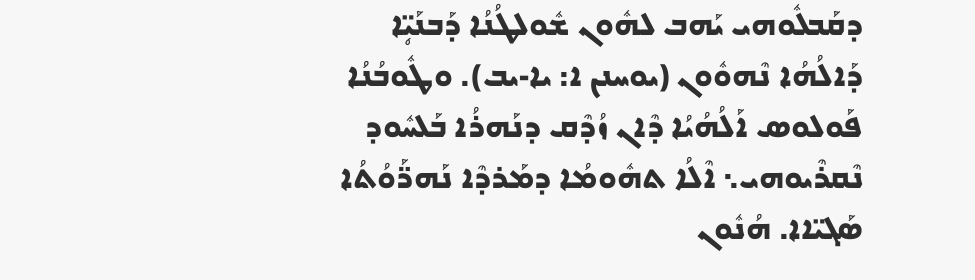ܕܩܰܒܠܽܘܗܝ ܝܰܗܒ ܠܗܽܘܢ ܫܽܘܠܛܳܢܳܐ ܕܰܒܢܰܝܴ̈ܐ ܕܰܐܠܳܗܳܐ ܢܶܗܘܽܘܢ (ܝܘܚܢܢ ܐ: ܝܐ-ܝܒ). ܘܛܽܘܒܳܢܳܐ ܦܰܘܠܘܣ ܐܰܠܳܗܳܝܳܐ ܕܶܐܢ ܙܳܕܶܩ ܕܢܰܗܪܳܐ ܒܰܠܚܽܘܕ ܢܶܩܪܶܝܘܗܝ܆ ܐܶܠܳܐ ܬܗܽܘܡܳܐ ܕܡܰܪܕܶܐ ܢܰܗܪ̈ܰܘܳܬܳܐ ܣܰܓܝ̈ܐܐ. ܗܳܢܽܘܢ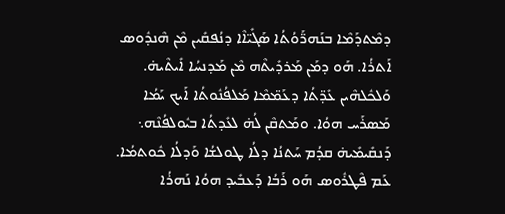ܕܡܶܬܕܰܡܶܐ ܒܢܰܗܪ̈ܰܘܳܬܳܐ ܣܰܓܺܝ̈ܐܶܐ ܕܢܳܦܩܺܝܢ ܡܶܢ ܗܶܢܕܽܘܣ ܐܰܬܪܳܐ. ܗܰܘ ܕܡܰܢ ܡܰܪܕܺܝܬܶܗ ܡܶܢ ܡܰܕܢܚܳܐ ܐܺܝܬܶܝܗ̇. ܘܰܠܟܽܠܗܶܝܢ ܥܺܕ̈ܬܳܐ ܕܥܰܡ̈ܡܶܐ ܡܰܠܦܳܢܽܘܬܳܐ ܐܰܝܟ ܝܰܡܳܐ ܡܰܣܪܰܚ ܗܘܳܐ. ܘܡܰܬܩܶܢ ܠܳܗ̇ ܠܥܺܕܬܳܐ ܒܝܽܘܠܦܳܢܶܗ܆ ܕܰܢܩܺܝܡܺܝܗ̇ ܩܕܳܡ ܚܰܬܢܳܐ ܕܠܳܐ ܛܘܠܫܳܐ ܘܰܕܠܳܐ ܟܽܘܬܡܳܐ. ܥܰܡ ܦܶܛܪܽܘܣ ܗܰܘ ܪܰܒܳܐ ܕܰܥܒܺܝܕ ܗܘܳܐ ܢܰܗܪܳܐ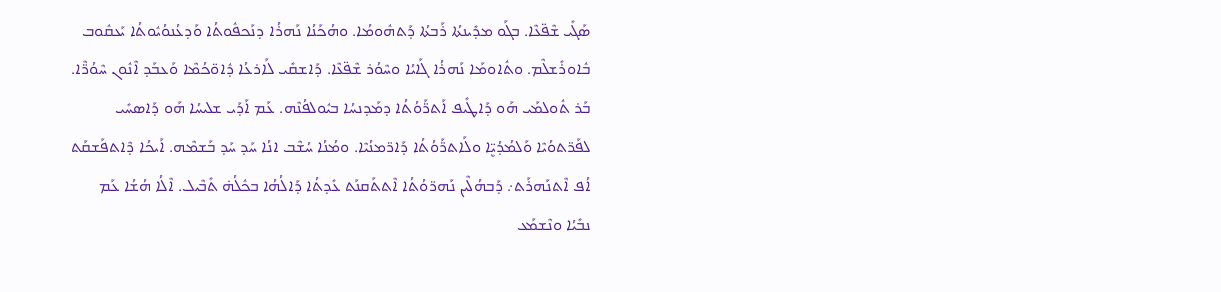ܣܰܓܺܝ ܫܶܦ̈ܥܶܐ. ܒܓܰܘ ܡܕܺܝܢܬܳܐ ܪܰܒܬܳܐ ܕܰܬܗܽܘܡܳܐ. ܘܗܳܟܰܢܳܐ ܢܰܗܪܳܐ ܕܢܰܟܦܽܘܬܳܐ ܘܰܕܥܳܢܘܳܝܽܘܬܳܐ ܝܰܥܩܽܘܒ ܒܽܐܘܪܺܫܠܶܡ. ܘܬܽܐܘܡܰܐ ܢܰܗܪܳܐ ܓܰܐܝܳܐ ܘܚܶܘܳܪ ܫܶܦ̈ܥܶܐ. ܕܰܐܫܩܺܝ ܠܰܐܪܥܳܐ ܕܽܐܘ̈ܟܳܡܶܐ ܘܰܥܒܰܕ ܐܶܢܽܘܢ ܚܶܘܳܪ̈ܶܐ. ܒܰܪ ܬܽܘܠܡܰܝ ܗܰܘ ܕܰܐܛܺܝܦ ܐܰܬܪ̈ܰܘܳܬܳܐ ܕܡܰܕܢܚܳܐ ܒܝܽܘܠܦܳܢܶܗ. ܥܰܡ ܐܰܕܰܝ ܫܠܝܚܳܐ ܗܰܘ ܕܰܐܣܚܺܝ ܠܦܰܪ̈ܬܘܳܝܶܐ ܘܰܠܡܳܕܳܝܷ̈ܐ ܘܠܰܐܬܪ̈ܰܘܳܬܳܐ ܕܰܐܪ̈ܡܢܳܝܶܐ. ܘܡܳܢܳܐ ܚܳܫܶܒ ܐܢܳܐ ܚܰܕ ܚܰܕ ܒܰܫܡܶܗ. ܐܰܝܟܳܐ ܕܶܐܬܦܰܫܩܰܬ ܐܳܦ ܐܶܬܢܰܗܪܰܬ܇ ܕܰܒܗܳܠܶܝܢ ܢܰܗܪ̈ܘܳܬܳܐ ܐܶܬܬܰܩܢܰܬ ܥܺܕܬܳܐ ܕܰܐܠܳܗܳܐ ܒܟܽܠܳܗ̇ ܬܺܒܶܝܠ. ܐܶܠܳܐ ܗܳܫܳܐ ܥܰܡ ܢܒܺܝܳܐ ܘܢܶܫܡܰܥ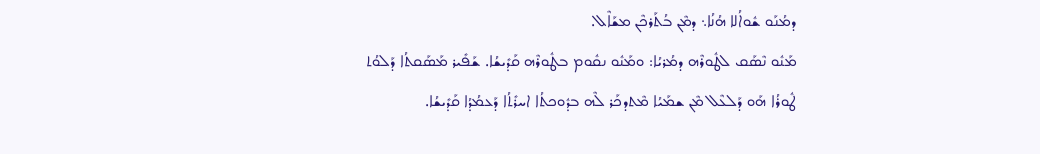ܕܡܳܢܰܘ ܫܽܘܐܳܠܐ ܗܳܢܳܐ܆ ܕܡܶܢ ܒܳܬܰܪܟܶܢ ܡܫܰܐܶܠ.
ܡܰܢܽܘ ܢܶܣܰܩ ܠܛܽܘܪܶܗ ܕܡܳܪܝܳܐ: ܘܡܰܢܽܘ ܢܩܽܘܡ ܒܛܽܘܪܶܗ ܩܰܕܺܝܫܳܐ. ܫܰܦܺܝܪ ܡܰܣܰܩܬܳܐ ܕܰܠܘܳܬ ܛܽܘܪܳܐ ܗܰܘ ܕܰܠܥܶܠ ܡܶܢ ܫܡܰܝܳܐ ܡܶܬܕܟܰܪ ܠܶܗ ܒܕܽܘܟܬܳܐ ܐܚܪܺܬܳܐ ܕܰܥܡܳܕܳܐ ܩܰܕܺܝܫܳܐ.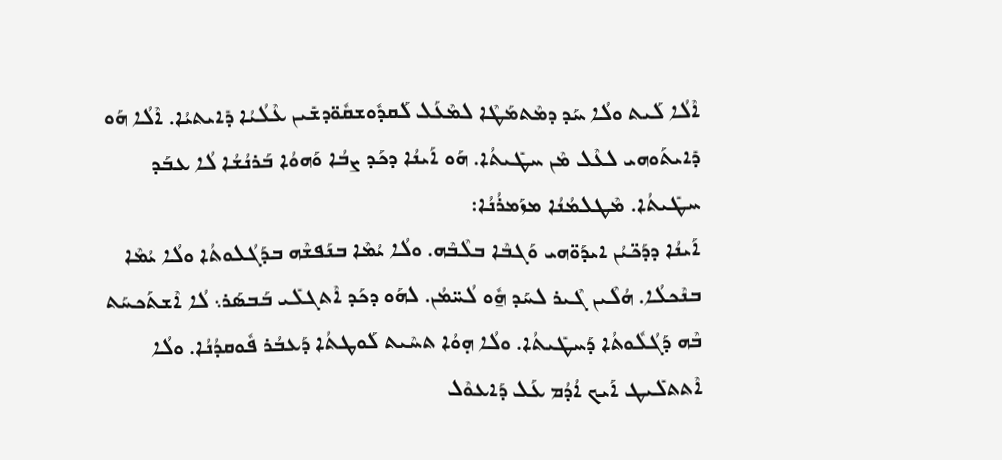ܐܶܠܳܐ ܠܰܝܬ ܘܠܳܐ ܚܰܕ ܕܡܶܬܡܰܛܶܐ ܠܡܶܥܰܠ ܠܰܩܕܽܘܫܩܽܘ̈ܕܫܺܝܢ ܥܶܠܳܝܳܐ ܕܺܐܝܬܝܳܐ. ܐܶܠܳܐ ܗܰܘ ܕܺܐܝܬܰܘܗܝ ܠܥܶܠ ܡܶܢ ܚܛܺܝܬܳܐ. ܗܰܘ ܐܰܝܢܳܐ ܕܟܰܕ ܨܒܳܐ ܘܰܗܘܳܐ ܒܰܪܢܳܫܳܐ ܠܳܐ ܥܒܰܕ ܚܛܺܝܬܳܐ. ܡܶܛܠܡܳܢܳܐ ܡܙܰܡܪܳܢܳܐ:
ܐܰܝܢܳܐ ܕܕܰܟ̈ܝܳܢ ܐܝܕܰܘ̈ܗܝ ܘܰܓܒܶܐ ܒܠܶܒܶܗ. ܘܠܳܐ ܝܳܡܶܐ ܒܢܰܦܫܶܗ ܒܕܰܓܳܠܘܬܳܐ ܘܠܳܐ ܝܳܡܶܐ ܒܢܶܟܠܳܐ. ܗܳܠܶܝܢ ܓܶܝܪ ܠܚܰܕ ܗ̱ܽܘ ܠܳܚ̈ܡܳܢ. ܠܗܰܘ ܕܟܰܕ ܐܶܬܓܠܺܝ ܒܰܒܣܰܪ܆ ܠܳܐ ܐܶܫܬܰܟܚܰܬ ܒܶܗ ܕܰܓܳܠܽܘܬܳܐ ܕܰܚܛܺܝܬܳܐ. ܘܠܳܐ ܗ̣ܘܳܐ ܬܚܶܝܬ ܠܰܘܛܬܳܐ ܕܰܥܒܳܪ ܦܽܘܩܕܳܢܳܐ. ܘܠܳܐ ܐܶܬܬܠܺܝܛ ܐܰܝܟ ܐܳܕܳܡ ܥܰܠ ܕܰܐܥܘܶܠ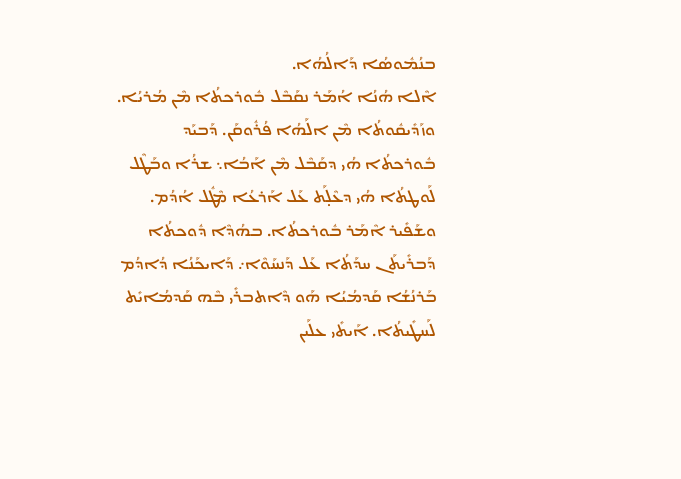ܒܢܳܡܽܘܣܳܐ ܕܰܐܠܳܗܳܐ.
ܐܶܠܐ ܗܳܢܳܐ ܐܳܡܰܪ ܢܩܰܒܶܠ ܒܽܘܪܟܬܳܐ ܡܶܢ ܡܳܪܝܳܐ. ܘܙܰܕܺܝܩܽܘܬܳܐ ܡܶܢ ܐܠܰܗܳܐ ܦܳܪܽܘܩܰܢ. ܕܰܒܝܰܕ ܒܽܘܪܟܬܳܐ ܗܳܝ ܕܩܰܒܶܠ ܡܶܢ ܐܰܒܳܐ܆ ܫܪܳܐ ܘܒܰܛܶܠ ܠܰܘܛܬܳܐ ܗܳܝ ܕܥܶܠ̣ܰܬ ܥܰܠ ‌ܐܰܪܥܳܐ ܡܶܛܽܠ ‌ܐܳܕܳܡ. ܘܫܰܦܺܝܪ ܐܶܡܰܪ ܒܽܘܪܟܬܳܐ. ܒܗܳܕܶܐ ܕܽܘܟܬܳܐ ܕܰܒܪܺܝܬܰܢ ܚܕܰܬܳܐ ܥܰܠ ܕܰܢܚܰܘܶܐ܇ ܕܰܐܝܟܰܢܳܐ ܕܳܐܕܳܡ ܒܰܪܢܳܫܳܐ ܩܰܕܡܳܝܳܐ ܗܰܘ ܕܶܐܬܒܪܺܝ ܒܶܗ ܩܰܕܡܳܐܝܺܬ ܠܰܚܛܺܝܬܳܐ. ܐܰܝܬܺܝ ܥܠܰܝܢ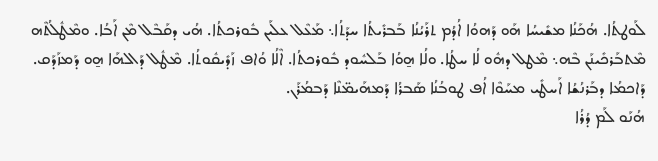ܠܰܘܛܬܳܐ. ܗܳܟܰܢܳܐ ܡܫܺܝܚܳܐ ܗܰܘ ܕܰܗܘܳܐ ܐܳܕܳܡ ܬܪܰܝܳܢܳܐ ܒܰܒܪܺܝܬܳܐ ܚܕܰܬܳܐ܆ ܡܰܥܶܠ ܥܠܰܝܢ ܒܽܘܪܟܬܳܐ. ܗܳܝ ܕܩܰܒܶܠ ܡܶܢ ܐܰܒܳܐ. ܘܡܶܛܽܠܳܬܶܗ ܡܶܬܒܰܪܟܺܝܢܰܢ ܒܶܗ܆ ܡܶܛܠ ܕܗܽܘ ܠܳܐ ܚܛܳܐ. ܘܠܳܐ ܗ̱ܘܳܐ ܒܰܠܚܽܘܕ ܒܽܘܪܟܬܳܐ. ܐܶܠܳܐ ܘܳܐܦ ܙܰܕܺܝܩܽܘܬܳܐ. ܡܶܛܽܠ ܕܰܐܠܗܰܐ ܗ̱ܘ ܕܰܡܙܰܕܰܩ. ܕܰܐܟܡܳܐ ܕܒܰܪܢܳܫܳܐ ܐܰܚܛܺܝ ܡܚܰܘܶܐ ܐܳܦ ܛܘܒܳܢܳܐ ܣܰܒܪܳܐ ܕܰܡܗܰܝܡ̈ܢܶܐ ܕܰܒܡܳܪܰܢ.
ܗܳܢܰܘ ܠܰܡ ܕܳܪܳܐ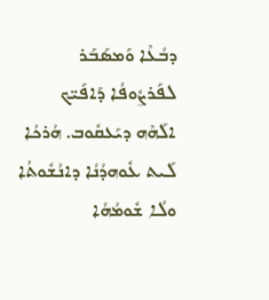ܕܒܳܥܶܐ ܘܰܡܣܰܒܰܪ ܠܦܰܪܨܽܘܦܳܐ ܕܰܐܦܰܝ̈ܟ ܐܠܰܗܶܗ ܕܝܰܥܩܽܘܒ. ܗܳܪܟܳܐ ܠܰܝܬ ܥܽܘܗܕܳܢܳܐ ܕܐܢܳܫܽܘܬܳܐ ܘܠܳܐ ܫܽܘܡܳܗܳܐ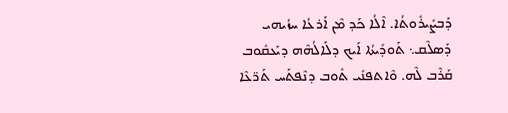ܕܰܒܨܺܝܪܽܘܬܳܐ. ܐܶܠܳܐ ܟܰܕ ܡܶܢ ܐܰܪܥܳܐ ܚܙܳܝܗܝ ܕܰܣܠܶܩ܆ ܬܰܘܕܺܝܬܳܐ ܐܰܝܟ ܕܠܰܐܠܳܗܶܗ ܕܝܰܥܩܽܘܒ ܩܰܪܶܒ ܠܶܗ. ܘܶܐܬܦܢܺܝ ܬܽܘܒ ܕܢܶܦܬܰܚ ܬܰܪ̈ܥܶܐ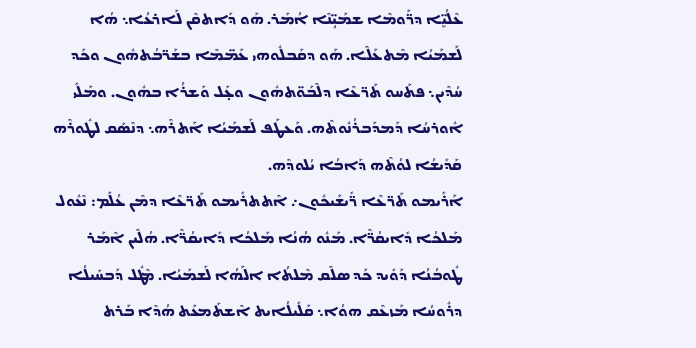ܥܶܠܳܝܷ̈ܐ ܕܪ̈ܰܘܡܶܐ ܫܡܰܝܴ̈ܢܶܐ ܐܳܡܰܪ. ܗܰܘ ܕܰܐܬܩܶܢ ܠܰܐܪܥܳܐ܆ ܗܳܐ ܠܰܫܡܰܝܳܐ ܡܶܬܥܰܠܶܐ. ܗܰܘ ܕܩܰܒܠܽܘܗܝ ܥܰܡ̈ܡܶܐ ܒܫܰܪ̈ܒܳܬܗܽܘܢ ܘܟܰܕ ܚܳܕܶܝܢ܆ ܦܬܰܚܘ ܬܰܪ̈ܥܶܐ ܕܠܶܒܰܘ̈ܬܗܽܘܢ ܘܥ̣ܰܠ ܘܰܫܪܳܐ ܒܗܽܘܢ. ܘܡܰܠܺܝ ܐܽܘܪܚܳܐ ܕܰܡܕܰܒܪܳܢܽܘܬܶܗ. ܘܰܥܛܰܦ ܠܰܫܡܰܝܳܐ ܐܰܬܪܶܗ܆ ܕܢܶܣܰܩ ܠܛܽܘܪܶܗ ܩܰܕܺܝܫܳܐ ܠܘܳܬܶܗ ܕܰܐܒܳܐ ܝܳܠܘܕܶܗ.
ܐܰܪܺܝܡܘ ܬܰܪ̈ܥܶܐ ܪ̈ܺܝܫܰܝܟܽܘܢ܇ ܐܶܬܬܪܺܝܡܘ ܬܰܪ̈ܥܶܐ ܕܡܶܢ ܥܳܠܰܡ: ܢܶܥܽܘܠ ܡܰܠܟܳܐ ܕܺܐܝܩܳܪ̈ܶܐ. ܡܰܢܽܘ ܗܳܢܳܐ ܡܰܠܟܳܐ ܕܺܐܝܩܳܪ̈ܶܐ. ܗܳܠܶܝܢ ܐܶܡܰܪ ܛܽܘܒܳܢܳܐ ܕܰܘܺܝܕ ܟܰܕ ܣܠܶܩ ܡܶܠܬܳܐ ܐܠܰܗܳܐ ܠܰܫܡܰܝܳܐ. ܡܶܛܽܠ ܕܰܒܚܰܝܠܳܐ ܕܪܽܘܚܳܐ ܡܰܙܥܶܩ ܗܘܳܐ܆ ܩܰܠܺܝܠܳܐܝܬ ܐܶܫܬܰܡܥܰܬ ܗܳܕܶܐ ܒܰܪܬ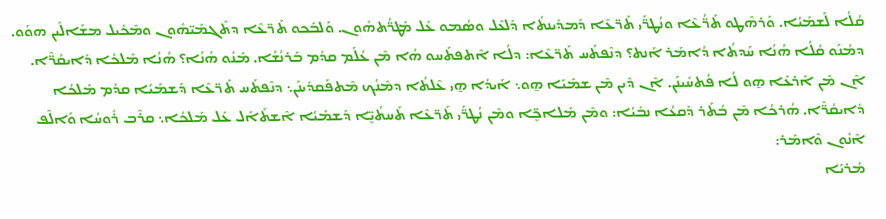ܩܳܠܳܐ ܠܰܫܡܰܝܳܐ. ܘܰܪܗܶܛܘ ܬܰܪ̈ܳܥܶܐ ܘܢܳܛܪ̈ܰܝ ܬܰܪ̈ܥܶܐ ܕܰܡܕܺܝܢܬܳܐ ܕܰܠܥܶܠ ܘܣܳܡܘ ܥܰܠ ܡܰܛܪ̈ܳܬܗܽܘܢ. ܘܰܠܒܰܟܘ ܬܰܪ̈ܥܶܐ ܕܬܶܓܡܰܝ̈ܗܽܘܢ ܘܡܶܟܺܝܠ ܡܫܰܐܠܺܝܢ ܗܘܰܘ. ܕܡܳܢܰܘ ܩܳܠܳܐ ܗܳܢܳܐ ܚܰܕܬܳܐ ܕܳܐܡܰܪ ܐܰܢܬ؟ ܕܢܶܦܬܰܚ ܬܰܪ̈ܥܶܐ: ܕܠܳܐ ܐܶܬܦܬܰܚܘ ܗܳܐ ܡܶܢ ܥܳܠܰܡ ܩܕܳܡ ܒܰܪܢܳܫܳܐ. ܡܰܢܽܘ ܗܳܢܳܐ؟ ܗܳܢܳܐ ܡܰܠܟܳܐ ܕܺܐܝܩܳܪ̈ܶܐ. ܐܶܢ ܡܶܢ ܐܰܪܥܰܐ ܗ̱ܘ ܠܳܐ ܦܳܬܚܺܝܢܰܢ. ܐܶܢ ܕܶܝܢ ܡܶܢ ܫܡܰܝܰܐ ܗ̱ܘ܆ ܐܰܝܕܳܐ ܗ̱ܝ ܥܶܠܬܳܐ ܕܡܶܢܳܟ ܡܶܬܦܰܩܕܺܝܢܰܢ܆ ܕܢܶܦܬܰܚ ܬܰܪ̈ܥܶܐ ܕܰܫܡܰܝܳܐ ܩܕܳܡ ܡܰܠܟܳܐ ܕܺܐܝܩܳܪ̈ܶܐ. ܗܳܪܟܳܐ ܡܶܢ ܒܳܬܰܪ ܕܰܩܥܳܐ ܢܒܺܝܳܐ: ܘܡܶܢ ܡܰܠܐܟܷ̈ܐ ܘܡܶܢ ܢܳܛܪ̈ܰܝ ܬܰܪ̈ܥܶܐ ܬܰܚܬܳܝܷ̈ܐ ܕܰܫܡܰܝܳܐ ܐܶܫܬܰܐܰܠ ܥܰܠ ܡܰܠܟܳܐ܆ ܩܪܶܒ ܪܽܘܚܳܐ ܘܰܐܠܶܦ ܐܶܢܽܘܢ ܘܶܐܡܰܪ:
ܡܳܪܝܰܐ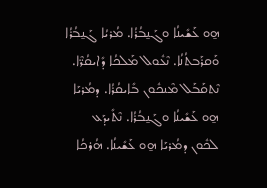ܗ̱ܘ ܥܰܫܺܝܢܳܐ ܘܓܰܢ̱ܒܳܪܳܐ. ܡܳܪܝܳܐ ܓܰܢ̱ܒܳܪܳܐ ܘܰܩܪܰܒܬܳܢܳܐ. ܢܶܥܽܘܠ ܡܰܠܟܳܐ ܕܺܐܝܩܳܪ̈ܶܐ. ܢܶܬܩܰܒܰܠ ܡܶܢܟܽܘܢ ܒܺܐܝܩܳܪܳܐ. ܕܡܳܪܝܰܐ ܗ̱ܘ ܥܰܫܺܝܢܳܐ ܘܓܰܢ̱ܒܳܪܳܐ. ܢܶܬܺܝܕܰܥ ܠܟܽܘܢ ܕܡܳܪܝܰܐ ܗ̱ܘ ܥܰܫܺܝܢܳܐ. ܗܳܪܟܳܐ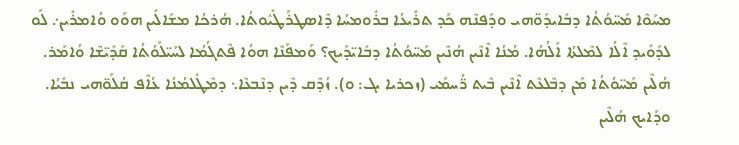ܡܚܰܘܶܐ ܡܰܚ̈ܘܳܬܳܐ ܕܒܺܐܝܕܰܘ̈ܗܝ ܘܕܰܦܢܶܗ ܟܰܕ ܬܪܺܝܥܳܐ ܒܪܽܘܡܚܳܐ ܕܶܐܣܛܪܰܛܺܝܽܘܬܳܐ. ܗܳܪܟܳܐ ܡܫܰܐܠܺܝܢ ܗܘܰܘ ܘܳܐܡܪܺܝܢ܇ ܠܰܘ ܠܕܰܘܺܝܕ ܐܶܠܳܐ ܠܡܶܠܬܳܐ ܐܰܠܳܗܳܐ. ܡܳܢܳܐ ܐܶܢܶܝܢ ܗܳܢܶܝܢ ܡܰܚ̈ܘܳܬܳܐ ܕܒܺܐܝ̈ܕܰܝܟ؟ ܘܰܡܦܰܢܶܐ ܗܘܳܐ ܦܶܬܓܳܡܳܐ ܠܚܰܝ̈ܠܰܘܳܬܳܐ ܩܰܕܺܝ̈ܫܶܐ ܘܳܐܡܰܪ. ܗܳܠܶܝܢ ܡܰܚ̈ܘܳܬܳܐ ܡܰܢ ܕܒܶܠܥܶܬ ܐܶܢܶܝܢ ܒܶܝܬ ܪ̈ܳܚܡܰܝ (ܙܟܪܝܐ ܝܓ: ܘ). ܙܳܕܶܩ ܕܶܝܢ ܕܢܶܒܥܶܐ܆ ܕܡܶܛܽܠܡܳܢܳܐ ܥܳܐܶܦ ܩܳܠܰܘ̈ܗܝ ܢܒܺܝܳܐ. ܘܕܰܐܝܟ ܗܳܠܶܝܢ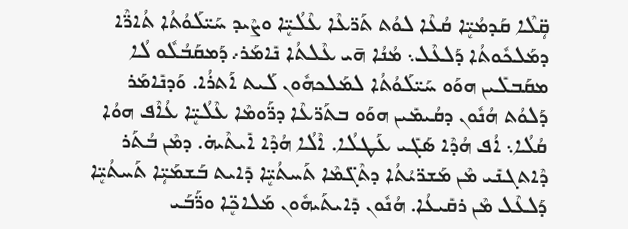ܩܴ̈ܠܶܐ ܩܰܕܡܳܝܷ̈ܐ ܩܳܥܶܐ ܠܘܳܬ ܬܰܪ̈ܥܶܐ ܥܶܠܳܝܷ̈ܐ ܘܨܶܝܕ ܚܰܝ̈ܠܰܘܳܬܳܐ ܬܳܐܪ̈ܶܐ ܕܡܰܠܟܽܘܬܳܐ ܕܰܠܥܶܠ܆ ܡܳܢܳܐ ܗ̄ܝ ܥܶܠܬܳܐ ܢܺܐܡܰܪ܇ ܕܰܡܩܰܒܳܠܽܘ ܠܳܐ ܡܩܰܒܠܺܝܢ ܗܘܰܘ ܚܰܝ̈ܠܰܘܳܬܳܐ ܠܡܰܠܟܗܽܘܢ ܠܰܝܬ ܐܰܬܪܳܐ. ܘܰܕܢܺܐܡܰܪ ܕܰܠܘܳܬ ܗܳܢܽܘܢ ܕܩܳܝܡܺܝܢ ܗܘܰܘ ܒܬܰܪ̈ܥܶܐ ܕܪ̈ܰܘܡܶܐ ܥܶܠܳܝܷ̈ܐ ܥܳܐܶܦ ܗܘܳܐ ܩܳܠܳܐ܆ ܐܳܦ ܗܳܕܶܐ ܣܰܓܺܝ ܥܰܛܠܳܐ. ܐܶܠܳܐ ܗܳܕܶܐ ܐܺܝܬܶܝܗ̇. ܕܡܶܢ ܒܳܬܰܪ ܕܶܐܬܓܢܺܝ ܡܶܢ ܡܰܫܪ̈ܝܳܬܳܐ ܕܬܶܓ̈ܡܶܐ ܬܰܚܬܳܝܷ̈ܐ ܕܺܐܝܬ ܒܰܫܡܰܝܴ̈ܐ ܬܰܚܬܳܝܷ̈ܐ ܕܰܠܥܶܠ ܡܶܢ ܪܩܺܝܥܳܐ. ܗܳܢܽܘܢ ܕܺܐܝܬܰܝܗܽܘܢ ܡܰܠܐܟܷ̈ܐ ܘܪ̈ܰܒܰܝ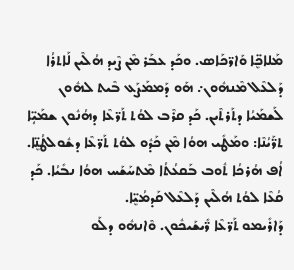ܡܰܠܐܟܷ̈ܐ ܘܰܐܪ̈ܟܰܐܣ. ܘܟܰܕ ܥܒܰܪ ܡܶܢ ܨܶܝܕ ܗܳܠܶܝܢ ܠܰܐܬܪܳܐ ܕܰܠܥܶܠ ܡܶܢܗܽܘܢ܇ ܗܰܘ ܕܰܡܡܰܨܰܥ ܒܶܝܬ ܠܗܽܘܢ ܠܰܫܡܰܝܳܐ ܕܬܰܪܬܶܝܢ. ܟܰܕ ܩܪܶܒ ܠܘܳܬ ܬܰܪ̈ܥܶܐ ܕܗܳܢܽܘܢ ܫܡܰܝܴ̈ܐ ܬܪ̈ܰܝܳܢܶܐ: ܘܡܰܛܺܝ ܗܘܳܐ ܡܶܢ ܟܰܕܽܘ ܠܘܳܬ ܬܰܪ̈ܥܶܐ ܕܫܽܘܠܛܳܢܷ̈ܐ. ܐܳܦ ܗܳܪܟܳܐ ܬܽܘܒ ܒܰܩܥܳܬܳܐ ܡܶܬܚܰܫܰܚ ܗܘܳܐ ܢܒܺܝܳܐ. ܟܰܕ ܩܳܥܶܐ ܠܘܳܬ ܗܳܠܶܝܢ ܕܰܠܥܶܠ ܩܰܕܡܳܝܷ̈ܐ.
ܕܰܐܪܺܝܡܘ ܬܰܪ̈ܥܶܐ ܪ̈ܺܝܫܰܝܟܽܘܢ. ܘܶܐܢܗܽܘ ܕܠܰܘ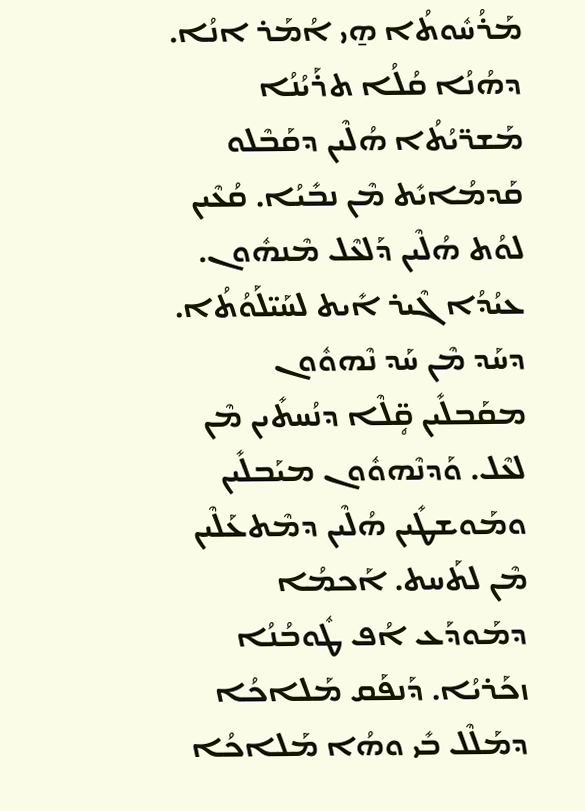ܡܰܪܳܚܽܘܬܳܐ ܗ̱ܝ ܐܳܡܰܪ ܐܢܳܐ. ܕܗܳܢܳܐ ܩܳܠܳܐ ܬܪܰܝܳܢܳܐ ܡܰܫܪ̈ܝܳܬܳܐ ܗܳܠܶܝܢ ܕܩܰܒܶܠܘ ܩܰܕܡܳܐܝܺܬ ܡܶܢ ܢܒܺܝܳܐ. ܩܳܥܶܝܢ ܠܘܳܬ ܗܳܠܶܝܢ ܕܰܠܥܶܠ ܡܶܢܗܽܘܢ. ܥܝܳܕܳܐ ܓܶܝܪ ܐܺܝܬ ܠܚܰܝ̈ܠܰܘܳܬܳܐ. ܕܚܰܕ ܡܶܢ ܚܰܕ ܢܶܗܘܽܘܢ ܡܩܰܒܠܺܝܢ ܩܴ̈ܠܶܐ ܕܢܳܚܬܺܝܢ ܡܶܢ ܠܥܶܠ. ܘܰܕܢܶܗܘܽܘܢ ܡܝܰܒܠܺܝܢ ܘܡܰܘܫܛܺܝܢ ܗܳܠܶܝܢ ܕܡܶܬܥܰܠܶܝܢ ܡܶܢ ܠܬܰܚܬ. ܐܰܟܡܳܐ ܕܡܰܘܕܰܥ ܐܳܦ ܛܽܘܒܳܢܳܐ ܙܟܰܪܝܳܐ. ܕܰܢܦܰܩ ܡܰܠܐܟܳܐ ܕܡܰܠܶܠ ܒܺܝ ܘܗܳܐ ܡܰܠܐܟܳܐ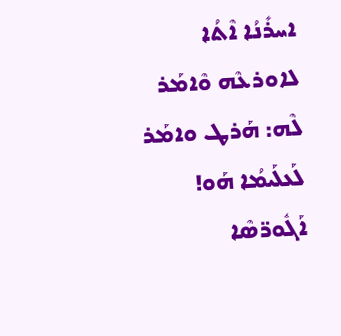ܐܚܪܺܢܳܐ ܐܶܬܳܐ ܠܐܘܪܥܶܗ ܘܶܐܡܰܪ ܠܶܗ: ܗܰܪܛ ܘܐܡܰܪ ܠܰܥܠܰܝܡܳܐ ܗܰܘ! ܐܰܓܽܘܪ̈ܣܶܐ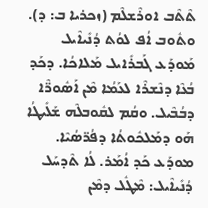ܬܶܬܶܒ ܐܘܪܶܫܠܶܡ (ܙܟܪܝܐ ܒ: ܕ). ܘܬܽܘܒ ܐܳܦ ܠܘܳܬ ܕܳܢܺܝܐܶܝܠ ܡܰܘܕܰܥ ܓܰܒܪܺܐܝܠ ܡܰܠܐܟܳܐ. ܕܟܰܕ ܒܳܥܶܐ ܕܢܶܫܪܶܐ ܠܥܰܡܳܐ ܡܶܢ ܐܰܣܽܘܪ̈ܶܐ ܕܒܳܒܶܝܠ. ܘܩܳܡ ܠܩܽܘܒܠܶܗ ܫܰܠܺܝܛܳܐ ܗܰܘ ܕܡܰܠܟܽܘܬܳܐ ܕܦܳܪ̈ܣܳܝܶܐ. ܡܘܕܰܥ ܟܰܕ ܐܳܡܰܪ. ܠܳܐ ܬܶܕܚܰܠ ܕܳܢܺܝܐܶܝܠ: ܡܶܛܽܠ ܕܡܶܢ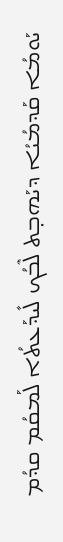ܝܰܘܡܳܐ ܩܰܕܡܳܝܳܐ ܕܝܰܗܒ̣ܬ ܠܶܒܳܟ ܠܺܝܕܰܥܬܳܐ ܠܰܡܩܳܡ ܩܕܳܡ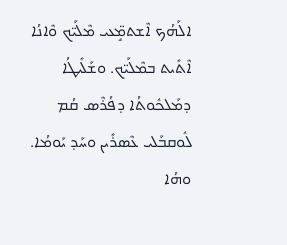ܐܠܰܗܳܟ ܐܶܫܬܡܱ̈ܥܝ ܡܶܠܰܝ̈ܟ ܘܶܐܢܳܐ ܐܶܬܺܝܬ ܒܡܶܠܰܝ̈ܟ. ܘܫܰܠܺܝܛܳܐ ܕܡܰܠܟܽܘܬܳܐ ܕܦܳܪܶܣ ܩܳܡ ܠܽܘܩܒܰܠܝ ܥܶܣܪܺܝܢ ܘܚܰܕ ܝܰܘܡܳܐ. ܘܗܳܐ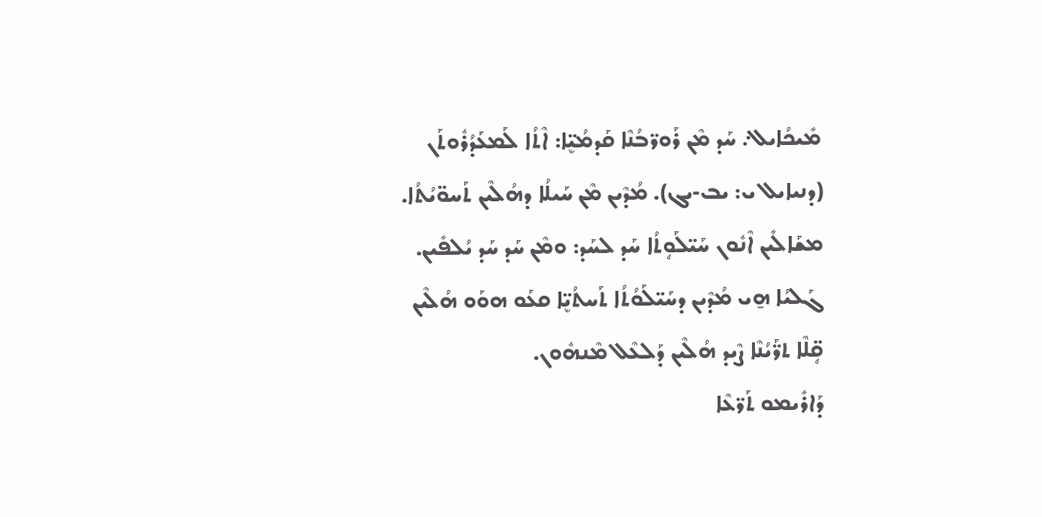ܡܺܝܟܳܐܝܠ܇ ܚܰܕ ܡܶܢ ܪܰܘܪ̈ܒܳܢܶܐ ܩܰܕܡܳܝܷ̈ܐ: ܐܶܬܳܐ ܠܰܡܥܰܕܳܪܽܘܬܰܢ (ܕܢܝܐܝܠ ܝ: ܝܒ-ܝܓ). ܡܳܕܶܝܢ ܡܶܢ ܚܰܝܠܳܐ ܕܗܳܠܶܝܢ ܬܰܚܘ̈ܝܳܬܳܐ. ܡܫܰܐܠܺܝܢ ܐܶܢܽܘܢ ܚܰܝ̈ܠܰܘܴܬܳܐ ܚܰܕ ܠܚܰܕ: ܘܡܶܢ ܚܰܕ ܚܰܕ ܝܳܠܦܺܝܢ. ܓܰܠܝܳܐ ܗ̱ܝ ܡܳܕܶܝܢ ܕܚܰܝ̈ܠܰܘܳܬܳܐ ܬܰܚܬܳܝܷ̈ܐ ܩܥܰܘ ܗܘܰܘ ܗܳܠܶܝܢ ܩܴ̈ܠܶܐ ܬܪ̈ܰܝܳܢܶܐ ܨܶܝܕ ܗܳܠܶܝܢ ܕܰܠܥܶܠ ܡܶܢܗܽܘܢ.
ܕܰܐܪܺܝܡܘ ܬܰܪ̈ܥܶܐ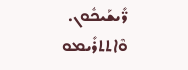ܪ̈ܺܝܫܰܝܟܽܘܢ. ܘܶܐܬܬܪܺܝܡܘ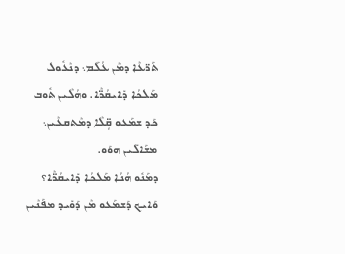ܬܰܪ̈ܥܶܐ ܕܡܶܢ ܥܳܠܰܡ܆ ܕܢܶܥܽܘܠ ܡܰܠܟܳܐ ܕܺܐܝܩܳܪ̈ܶܐ. ܘܗܳܠܶܝܢ ܬܽܘܒ ܟܰܕ ܫܡܰܥܘ ܩܴ̈ܠܶܐ ܕܡܶܬܩܥܶܝܢ܆ ܡܫܰܐܠܺܝܢ ܗܘܰܘ.
ܕܡܰܢܽܘ ܗܳܢܳܐ ܡܰܠܟܳܐ ܕܺܐܝܩܳܪ̈ܶܐ؟ ܘܰܐܝܟ ܕܰܫܡܰܥܘ ܡܶܢ ܕܰܘܺܝܕ ܡܦܰܢܶܝܢ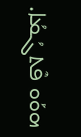ܗܘܰܘ ܦܶܬܓܳܡܳܐ.